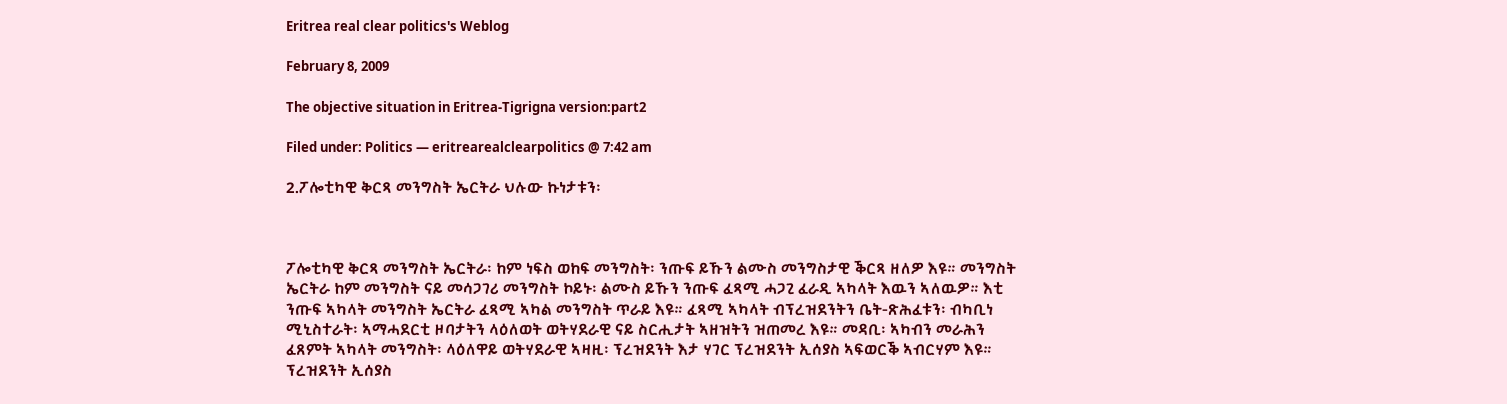Eritrea real clear politics's Weblog

February 8, 2009

The objective situation in Eritrea-Tigrigna version:part2

Filed under: Politics — eritrearealclearpolitics @ 7:42 am

2.ፖሎቲካዊ ቅርጻ መንግስት ኤርትራ ህሉው ኩነታቱን፡



ፖሎቲካዊ ቅርጻ መንግስት ኤርትራ፡ ከም ነፍስ ወከፍ መንግስት፡ ንጡፍ ይኹን ልሙስ መንግስታዊ ቕርጻ ዘለዎ እዩ። መንግስት ኤርትራ ከም መንግስት ናይ መሳጋገሪ መንግስት ኮይኑ፡ ልሙስ ይኹን ንጡፍ ፈጻሚ ሓጋጊ ፈራዲ ኣካላት እዉን ኣለዉዎ። እቲ ንጡፍ ኣካላት መንግስት ኤርትራ ፈጻሚ ኣካል መንግስት ጥራይ እዩ። ፈጻሚ ኣካላት ብፕረዝደንትን ቤት-ጽሕፈቱን፡ ብካቢነ ሚኒስተራት፡ ኣማሓደርቲ ዞባታትን ላዕለወት ወትሃደራዊ ናይ ስርሒታት ኣዘዝትን ዝጠመረ እዩ። መዳቢ፡ ኣካብን መራሕን ፈጸምት ኣካላት መንግስት፡ ላዕለዋይ ወትሃደራዊ ኣዛዚ፡ ፕረዝደንት እታ ሃገር ፕረዝደንት ኢሰያስ ኣፍወርቕ ኣብርሃም እዩ። ፕረዝደንት ኢሰያስ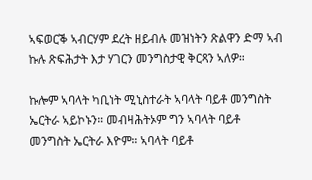ኣፍወርቕ ኣብርሃም ደረት ዘይብሉ መዝነትን ጽልዋን ድማ ኣብ ኩሉ ጽፍሕታት እታ ሃገርን መንግስታዊ ቅርጻን ኣለዎ።

ኩሎም ኣባላት ካቢነት ሚኒስተራት ኣባላት ባይቶ መንግስት ኤርትራ ኣይኮኑን። መብዛሕትኦም ግን ኣባላት ባይቶ መንግስት ኤርትራ እዮም። ኣባላት ባይቶ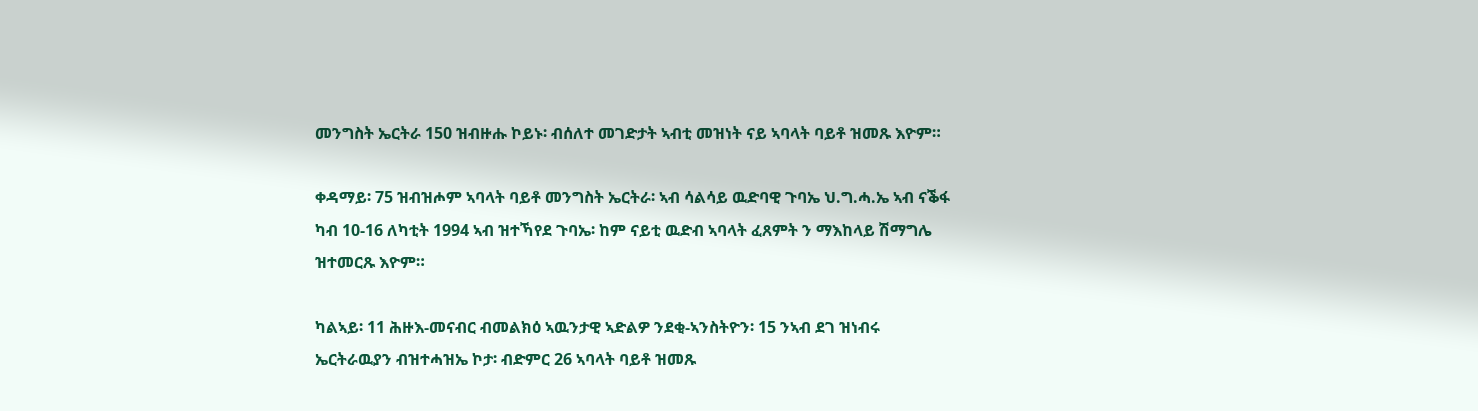መንግስት ኤርትራ 150 ዝብዙሑ ኮይኑ፡ ብሰለተ መገድታት ኣብቲ መዝነት ናይ ኣባላት ባይቶ ዝመጹ እዮም።

ቀዳማይ፡ 75 ዝብዝሖም ኣባላት ባይቶ መንግስት ኤርትራ፡ ኣብ ሳልሳይ ዉድባዊ ጉባኤ ህ.ግ.ሓ.ኤ ኣብ ናቕፋ ካብ 10-16 ለካቲት 1994 ኣብ ዝተኻየደ ጉባኤ፡ ከም ናይቲ ዉድብ ኣባላት ፈጸምት ን ማእከላይ ሽማግሌ ዝተመርጹ እዮም።

ካልኣይ፡ 11 ሕዙእ-መናብር ብመልክዕ ኣዉንታዊ ኣድልዎ ንደቂ-ኣንስትዮን፡ 15 ንኣብ ደገ ዝነብሩ ኤርትራዉያን ብዝተሓዝኤ ኮታ፡ ብድምር 26 ኣባላት ባይቶ ዝመጹ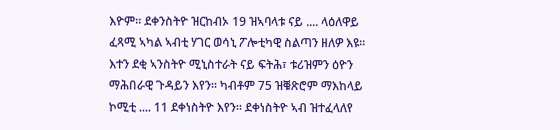እዮም። ደቀንስትዮ ዝርከብኦ 19 ዝኣባላቱ ናይ .... ላዕለዋይ ፈጻሚ ኣካል ኣብቲ ሃገር ወሳኒ ፖሎቲካዊ ስልጣን ዘለዎ እዩ። እተን ደቂ ኣንስትዮ ሚኒስተራት ናይ ፍትሕ፣ ቱሪዝምን ዕዮን ማሕበራዊ ጉዳይን እየን። ካብቶም 75 ዝቑጽሮም ማእከላይ ኮሚቲ .... 11 ደቀነስትዮ እየን። ደቀነስትዮ ኣብ ዝተፈላለየ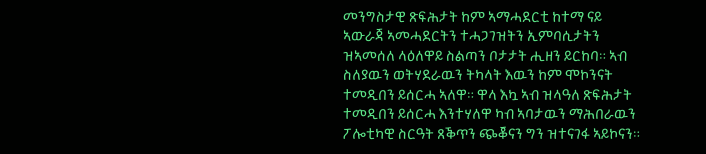መንግስታዊ ጽፍሕታት ከም ኣማሓደርቲ ከተማ ናይ ኣውራጃ ኣመሓደርትን ተሓጋገዝትን ኢምባሲታትን ዝኣመሰለ ላዕለዋይ ስልጣን ቦታታት ሒዘን ይርከባ። ኣብ ስለያዉን ወትሃደራዉን ትካላት እዉን ከም ሞኮንናት ተመዲበን ይሰርሓ ኣለዋ። ዋላ እኳ ኣብ ዝላዓለ ጽፍሕታት ተመዲበን ይሰርሓ እንተሃለዋ ካብ ኣባታዉን ማሕበራዉን ፖሎቲካዊ ስርዓት ጸቕጥን ጭቖናን ግን ዝተናገፋ ኣይኮናን።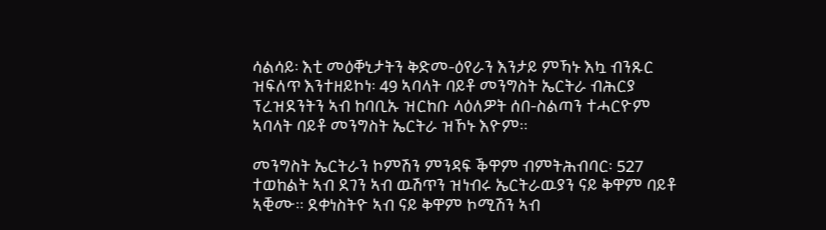ሳልሳይ፡ እቲ መዕቐኒታትን ቅድመ-ዕየራን እንታይ ምኻኑ እኳ ብንጹር ዝፍለጥ እንተዘይኮነ፡ 49 ኣባላት ባይቶ መንግስት ኤርትራ ብሕርያ ፕረዝደንትን ኣብ ከባቢኡ ዝርከቡ ላዕለዎት ሰበ-ስልጣን ተሓርዮም ኣባላት ባይቶ መንግስት ኤርትራ ዝኾኑ እዮም።

መንግስት ኤርትራን ኮምሽን ምንዳፍ ቕዋም ብምትሕብባር፡ 527 ተወከልት ኣብ ደገን ኣብ ዉሽጥን ዝነብሩ ኤርትራዉያን ናይ ቅዋም ባይቶ ኣቒሙ። ደቀነስትዮ ኣብ ናይ ቅዋም ኮሚሽን ኣብ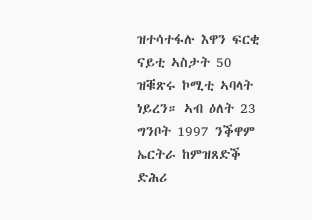ዝተሳተፋሉ እዋን ፍርቂ ናይቲ ኣስታት 50 ዝቑጽሩ ኮሚቲ ኣባላት ነይረን። ኣብ ዕለት 23 ግንቦት 1997 ንቕዋም ኤርትራ ከምዝጸድቕ ድሕሪ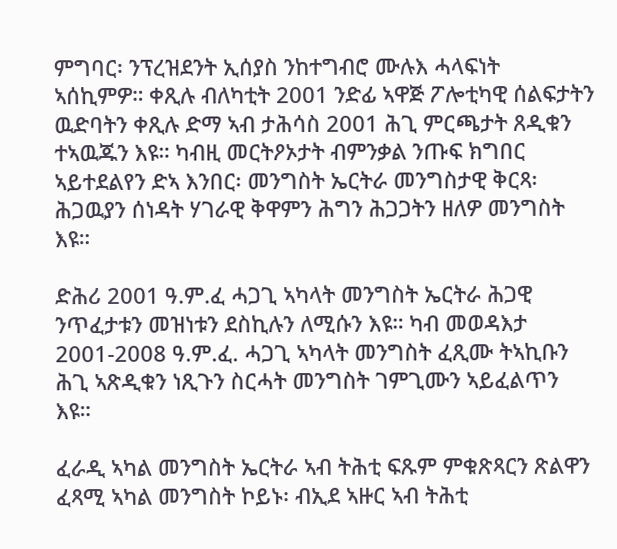ምግባር፡ ንፕረዝደንት ኢሰያስ ንከተግብሮ ሙሉእ ሓላፍነት ኣሰኪምዎ። ቀጺሉ ብለካቲት 2001 ንድፊ ኣዋጅ ፖሎቲካዊ ሰልፍታትን ዉድባትን ቀጺሉ ድማ ኣብ ታሕሳስ 2001 ሕጊ ምርጫታት ጸዲቁን ተኣዉጁን እዩ። ካብዚ መርትዖኦታት ብምንቃል ንጡፍ ክግበር ኣይተደልየን ድኣ እንበር፡ መንግስት ኤርትራ መንግስታዊ ቅርጻ፡ ሕጋዉያን ሰነዳት ሃገራዊ ቅዋምን ሕግን ሕጋጋትን ዘለዎ መንግስት እዩ።

ድሕሪ 2001 ዓ.ም.ፈ ሓጋጊ ኣካላት መንግስት ኤርትራ ሕጋዊ ንጥፈታቱን መዝነቱን ደስኪሉን ለሚሱን እዩ። ካብ መወዳእታ 2001-2008 ዓ.ም.ፈ. ሓጋጊ ኣካላት መንግስት ፈጺሙ ትኣኪቡን ሕጊ ኣጽዲቁን ነጺጉን ስርሓት መንግስት ገምጊሙን ኣይፈልጥን እዩ።

ፈራዲ ኣካል መንግስት ኤርትራ ኣብ ትሕቲ ፍጹም ምቁጽጻርን ጽልዋን ፈጻሚ ኣካል መንግስት ኮይኑ፡ ብኢደ ኣዙር ኣብ ትሕቲ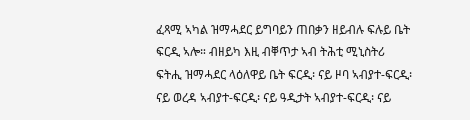ፈጻሚ ኣካል ዝማሓደር ይግባይን ጠበቃን ዘይብሉ ፍሉይ ቤት ፍርዲ ኣሎ። ብዘይካ እዚ ብቐጥታ ኣብ ትሕቲ ሚኒስትሪ ፍትሒ ዝማሓደር ላዕለዋይ ቤት ፍርዲ፡ ናይ ዞባ ኣብያተ-ፍርዲ፡ ናይ ወረዳ ኣብያተ-ፍርዲ፡ ናይ ዓዲታት ኣብያተ-ፍርዲ፡ ናይ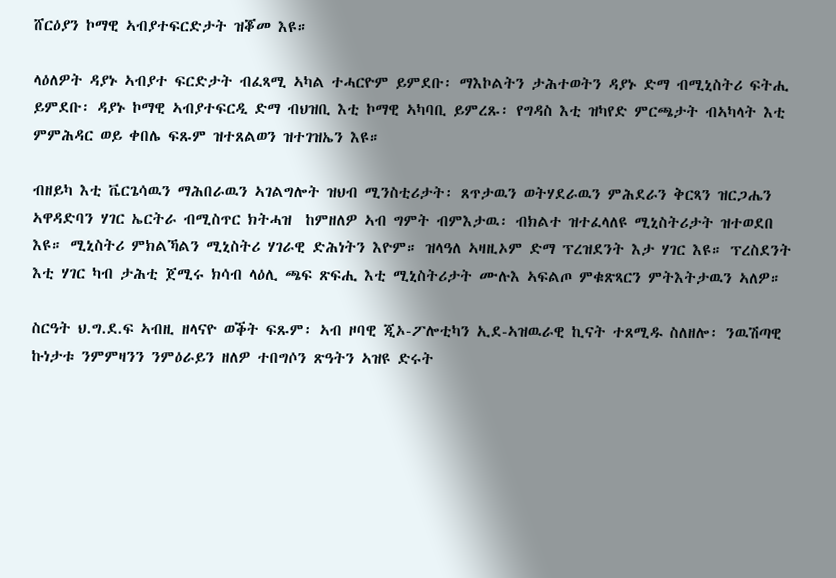ሸርዕያን ኮማዊ ኣብያተፍርድታት ዝቖመ እዩ።

ላዕለዎት ዳያኑ ኣብያተ ፍርድታት ብፈጻሚ ኣካል ተሓርዮም ይምደቡ፡ ማእኮልትን ታሕተወትን ዳያኑ ድማ ብሚኒስትሪ ፍትሒ ይምደቡ፡ ዳያኑ ኮማዊ ኣብያተፍርዲ ድማ ብህዝቢ እቲ ኮማዊ ኣካባቢ ይምረጹ፡ የግዳስ እቲ ዝካየድ ምርጫታት ብኣካላት እቲ ምምሕዳር ወይ ቀበሌ ፍጹም ዝተጸልወን ዝተገዝኤን እዩ።

ብዘይካ እቲ ቬርጌሳዉን ማሕበራዉን ኣገልግሎት ዝህብ ሚንስቲሪታት፡ ጸጥታዉን ወትሃደራዉን ምሕደራን ቅርጻን ዝርጋሔን ኣዋዳድባን ሃገር ኤርትራ ብሚስጥር ክትሓዝ  ከምዘለዎ ኣብ ግምት ብምእታዉ፡ ብክልተ ዝተፈላለዩ ሚኒስትሪታት ዝተወደበ እዩ። ሚኒስትሪ ምክልኻልን ሚኒስትሪ ሃገራዊ ድሕነትን እዮም። ዝላዓለ ኣዛዚኦም ድማ ፕረዝደንት እታ ሃገር እዩ። ፕረስደንት እቲ ሃገር ካብ ታሕቲ ጀሚሩ ክሳብ ላዕሊ ጫፍ ጽፍሒ እቲ ሚኒስትሪታት ሙሉእ ኣፍልጦ ምቁጽጻርን ምትእትታዉን ኣለዎ።

ስርዓት ህ.ግ.ደ.ፍ ኣብዚ ዘላናዮ ወቕት ፍጹም፡ ኣብ ዞባዊ ጂኦ-ፖሎቲካን ኢደ-ኣዝዉራዊ ኪናት ተጸሚዱ ስለዘሎ፡ ንዉሽጣዊ ኩነታቱ ንምምዛንን ንምዕራይን ዘለዎ ተበግሶን ጽዓትን ኣዝዩ ድሩት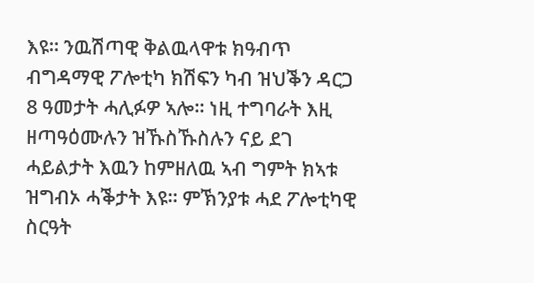እዩ። ንዉሽጣዊ ቅልዉላዋቱ ክዓብጥ ብግዳማዊ ፖሎቲካ ክሽፍን ካብ ዝህቕን ዳርጋ 8 ዓመታት ሓሊፉዎ ኣሎ። ነዚ ተግባራት እዚ ዘጣዓዕሙሉን ዝኹስኹስሉን ናይ ደገ ሓይልታት እዉን ከምዘለዉ ኣብ ግምት ክኣቱ ዝግብኦ ሓቕታት እዩ። ምኽንያቱ ሓደ ፖሎቲካዊ ስርዓት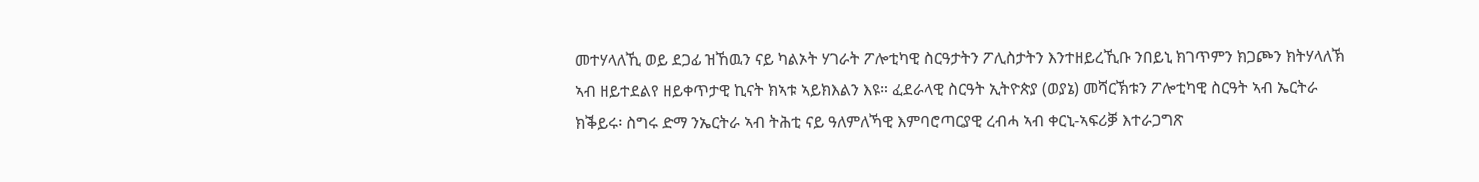መተሃላለኺ ወይ ደጋፊ ዝኸዉን ናይ ካልኦት ሃገራት ፖሎቲካዊ ስርዓታትን ፖሊስታትን እንተዘይረኺቡ ንበይኒ ክገጥምን ክጋጮን ክትሃላለኽ ኣብ ዘይተደልየ ዘይቀጥታዊ ኪናት ክኣቱ ኣይክእልን እዩ። ፈደራላዊ ስርዓት ኢትዮጵያ (ወያኔ) መሻርኽቱን ፖሎቲካዊ ስርዓት ኣብ ኤርትራ ክቕይሩ፡ ስግሩ ድማ ንኤርትራ ኣብ ትሕቲ ናይ ዓለምለኻዊ እምባሮጣርያዊ ረብሓ ኣብ ቀርኒ-ኣፍሪቓ እተራጋግጽ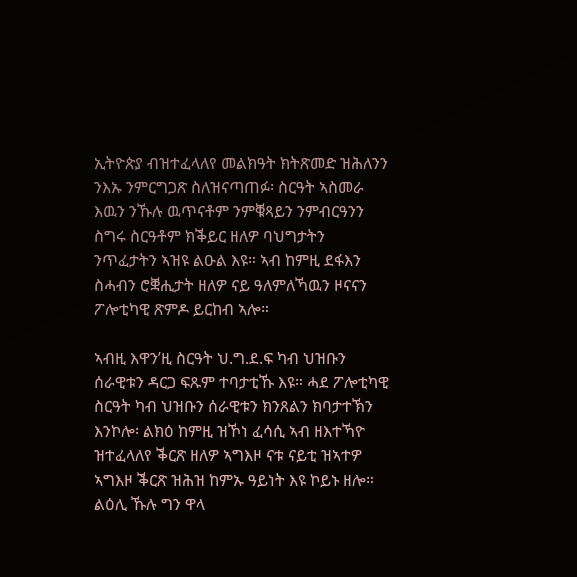ኢትዮጵያ ብዝተፈላለየ መልክዓት ክትጽመድ ዝሕለንን ንእኡ ንምርግጋጽ ስለዝናጣጠፉ፡ ስርዓት ኣስመራ እዉን ንኹሉ ዉጥናቶም ንምቑጻይን ንምብርዓንን ስግሩ ስርዓቶም ክቕይር ዘለዎ ባህግታትን ንጥፈታትን ኣዝዩ ልዑል እዩ። ኣብ ከምዚ ደፋእን ስሓብን ሮቛሒታት ዘለዎ ናይ ዓለምለኻዉን ዞናናን ፖሎቲካዊ ጽምዶ ይርከብ ኣሎ።

ኣብዚ እዋን’ዚ ስርዓት ህ.ግ.ደ.ፍ ካብ ህዝቡን ሰራዊቱን ዳርጋ ፍጹም ተባታቲኹ እዩ። ሓደ ፖሎቲካዊ ስርዓት ካብ ህዝቡን ሰራዊቱን ክንጸልን ክባታተኽን እንኮሎ፡ ልክዕ ከምዚ ዝኾነ ፈሳሲ ኣብ ዘእተኻዮ ዝተፈላለየ ቕርጽ ዘለዎ ኣግእዞ ናቱ ናይቲ ዝኣተዎ ኣግእዞ ቕርጽ ዝሕዝ ከምኡ ዓይነት እዩ ኮይኑ ዘሎ። ልዕሊ ኹሉ ግን ዋላ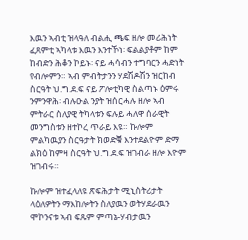እዉን ኣብቲ ዝላዓለ ብልሒ ጫፍ ዘሎ መሪሕነት ፈጸምቲ ኣካላቱ እዉን እንተኾነ፡ ፍልልያቶም ከም ከብድን ሕቆን ኮይኑ፡ ናይ ሓሳብን ተግባርን ሓድነት የብሎምን። ኣብ ምብትታንን ሃደሽዶሽን ዝርከብ ስርዓት ህ.ግ.ደ.ፍ ናይ ፖሎቲካዊ ስልጣኑ ዕምሩ ንምንዋሕ፡ ብሉዑል ንያት ዝሰርሓሉ ዘሎ ኣብ ምትራር ስለያዊ ትካላቱን ፍሉይ ሓለዋ ሰራዊት መንግስቱን ዘተኮረ ጥራይ እዩ። ኩሎም ምልካዉያን ስርዓታት ክወድቑ እንተደልዮም ድማ ልክዕ ከምዛ ስርዓት ህ.ግ.ደ.ፍ ዝገብራ ዘሎ እዮም ዝገብሩ።

ኩሎም ዝተፈላለዩ ጽፍሕታት ሚኒስትሪታት ላዕለዎትን ማእከሎትን ስለያዉን ወትሃደራዉን ሞኮንናቱ ኣብ ፍጹም ምጣኔ-ሃብታዉን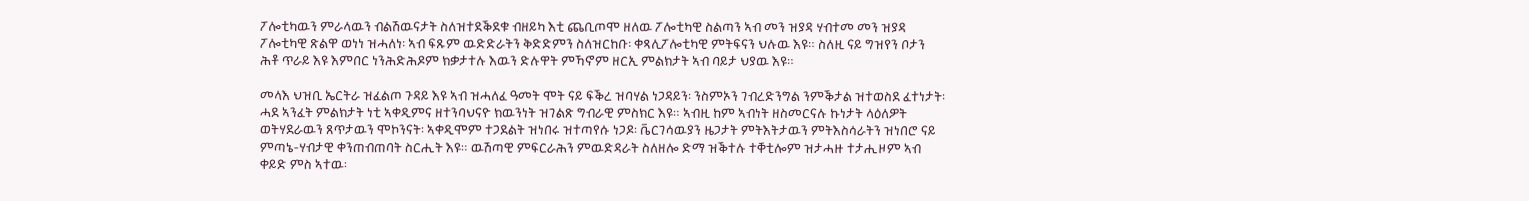ፖሎቲካዉን ምራላዉን ብልሽዉናታት ስለዝተደቕደቁ ብዘይካ እቲ ጨቢጦሞ ዘለዉ ፖሎቲካዊ ስልጣን ኣብ መን ዝያዳ ሃብተመ መን ዝያዳ ፖሎቲካዊ ጽልዋ ወነነ ዝሓለነ፡ ኣብ ፍጹም ዉድድራትን ቅድድምን ስለዝርከቡ፡ ቀጻሊፖሎቲካዊ ምትፍናን ህሉዉ እዩ። ስለዚ ናይ ግዝየን ቦታን ሕቶ ጥራይ እዩ እምበር ነንሕድሕዶም ክቃታተሉ እዉን ድሉዋት ምኻኖም ዘርኢ ምልክታት ኣብ ባይታ ህያዉ እዩ።

መላእ ህዝቢ ኤርትራ ዝፈልጦ ጉዳይ እዩ ኣብ ዝሓለፈ ዓመት ሞት ናይ ፍቕረ ዝባሃል ነጋዳይን፡ ንስምኦን ገብረድንግል ንምቕታል ዝተወስደ ፈተነታት፡ ሓደ ኣንፈት ምልክታት ነቲ ኣቀዲምና ዘተንባህናዮ ክዉንነት ዝገልጽ ግብራዊ ምስክር እዩ። ኣብዚ ከም ኣብነት ዘስመርናሉ ኩነታት ላዕለዎት ወትሃደራዉን ጸጥታዉን ሞኮንናት፡ ኣቀዲሞም ተጋደልት ዝነበሩ ዝተጣየሱ ነጋዶ፡ ቬርገሳዉያን ዜጋታት ምትእትታዉን ምትእስሳራትን ዝነበሮ ናይ ምጣኔ-ሃብታዊ ቀንጠብጠባት ስርሒት እዩ። ዉሽጣዊ ምፍርራሕን ምዉድዳራት ስለዘሎ ድማ ዝቕተሉ ተቐቲሎም ዝታሓዙ ተታሒዞም ኣብ ቀይድ ምስ ኣተዉ፡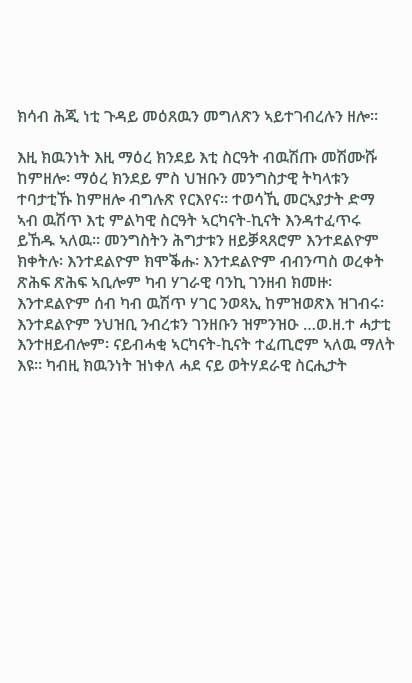ክሳብ ሕጂ ነቲ ጉዳይ መዕጸዉን መግለጽን ኣይተገብረሉን ዘሎ።

እዚ ክዉንነት እዚ ማዕረ ክንደይ እቲ ስርዓት ብዉሽጡ መሽሙሹ ከምዘሎ፡ ማዕረ ክንደይ ምስ ህዝቡን መንግስታዊ ትካላቱን ተባታቲኹ ከምዘሎ ብግሉጽ የርእየና። ተወሳኺ መርኣያታት ድማ ኣብ ዉሽጥ እቲ ምልካዊ ስርዓት ኣርካናት-ኪናት እንዳተፈጥሩ ይኸዱ ኣለዉ። መንግስትን ሕግታቱን ዘይቓጻጸሮም እንተደልዮም ክቀትሉ፡ እንተደልዮም ክሞቕሑ፡ እንተደልዮም ብብንጣስ ወረቀት ጽሕፍ ጽሕፍ ኣቢሎም ካብ ሃገራዊ ባንኪ ገንዘብ ክመዙ፡ እንተደልዮም ሰብ ካብ ዉሽጥ ሃገር ንወጻኢ ከምዝወጽእ ዝገብሩ፡ እንተደልዮም ንህዝቢ ንብረቱን ገንዘቡን ዝምንዝዑ …ወ.ዘ.ተ ሓታቲ እንተዘይብሎም፡ ናይብሓቂ ኣርካናት-ኪናት ተፈጢሮም ኣለዉ ማለት እዩ። ካብዚ ክዉንነት ዝነቀለ ሓደ ናይ ወትሃደራዊ ስርሒታት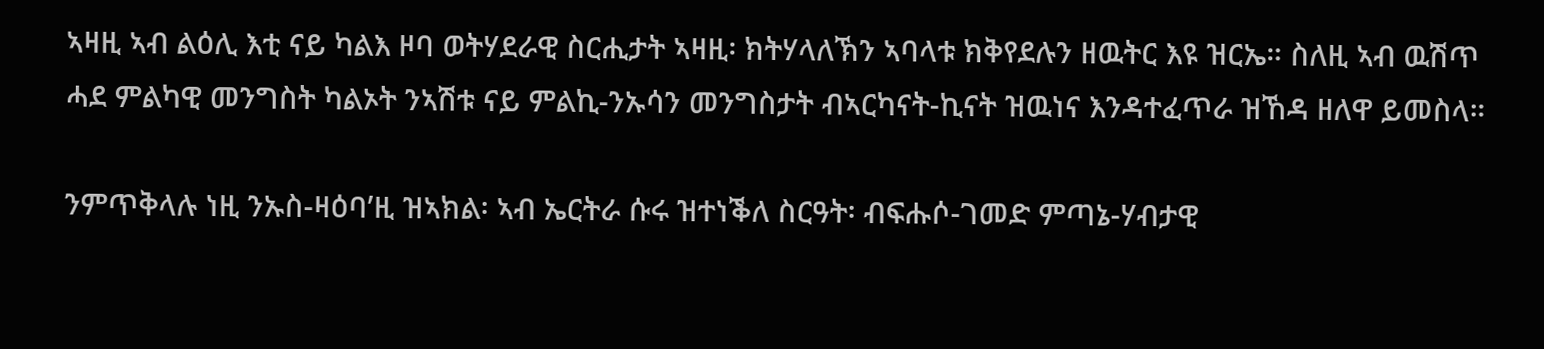ኣዛዚ ኣብ ልዕሊ እቲ ናይ ካልእ ዞባ ወትሃደራዊ ስርሒታት ኣዛዚ፡ ክትሃላለኽን ኣባላቱ ክቅየደሉን ዘዉትር እዩ ዝርኤ። ስለዚ ኣብ ዉሽጥ ሓደ ምልካዊ መንግስት ካልኦት ንኣሽቱ ናይ ምልኪ-ንኡሳን መንግስታት ብኣርካናት-ኪናት ዝዉነና እንዳተፈጥራ ዝኸዳ ዘለዋ ይመስላ።

ንምጥቅላሉ ነዚ ንኡስ-ዛዕባ’ዚ ዝኣክል፡ ኣብ ኤርትራ ሱሩ ዝተነቕለ ስርዓት፡ ብፍሑሶ-ገመድ ምጣኔ-ሃብታዊ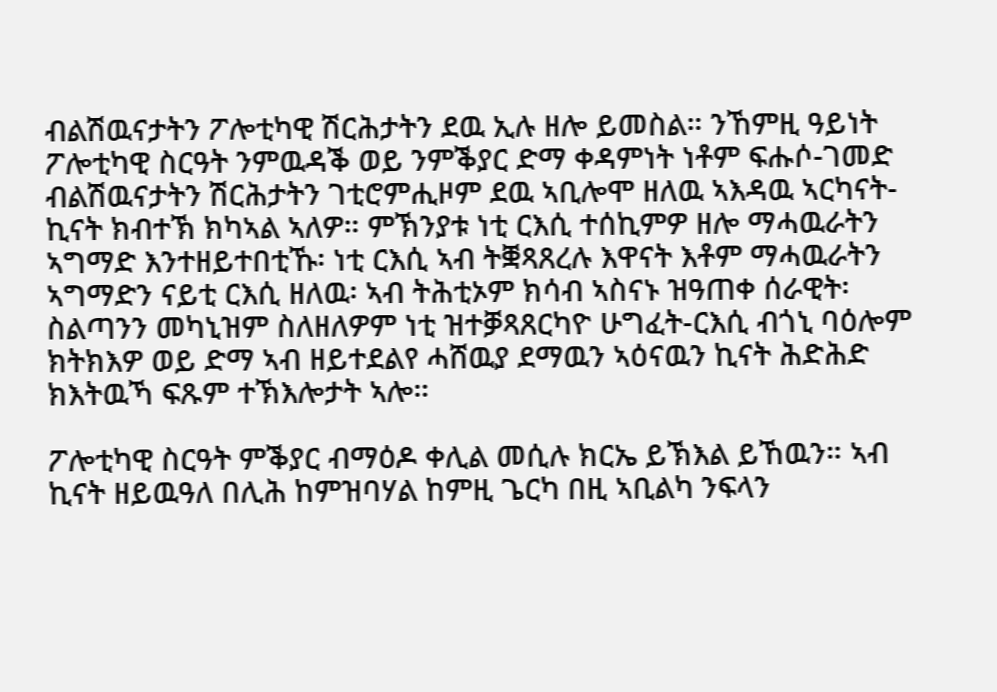ብልሽዉናታትን ፖሎቲካዊ ሽርሕታትን ደዉ ኢሉ ዘሎ ይመስል። ንኸምዚ ዓይነት ፖሎቲካዊ ስርዓት ንምዉዳቕ ወይ ንምቕያር ድማ ቀዳምነት ነቶም ፍሑሶ-ገመድ ብልሽዉናታትን ሽርሕታትን ገቲሮምሒዞም ደዉ ኣቢሎሞ ዘለዉ ኣእዳዉ ኣርካናት-ኪናት ክብተኽ ክካኣል ኣለዎ። ምኽንያቱ ነቲ ርእሲ ተሰኪምዎ ዘሎ ማሓዉራትን ኣግማድ እንተዘይተበቲኹ፡ ነቲ ርእሲ ኣብ ትቛጻጸረሉ እዋናት እቶም ማሓዉራትን ኣግማድን ናይቲ ርእሲ ዘለዉ፡ ኣብ ትሕቲኦም ክሳብ ኣስናኑ ዝዓጠቀ ሰራዊት፡ ስልጣንን መካኒዝም ስለዘለዎም ነቲ ዝተቓጻጸርካዮ ሁግፈት-ርእሲ ብጎኒ ባዕሎም ክትክእዎ ወይ ድማ ኣብ ዘይተደልየ ሓሸዉያ ደማዉን ኣዕናዉን ኪናት ሕድሕድ ክእትዉኻ ፍጹም ተኽእሎታት ኣሎ።

ፖሎቲካዊ ስርዓት ምቕያር ብማዕዶ ቀሊል መሲሉ ክርኤ ይኽእል ይኸዉን። ኣብ ኪናት ዘይዉዓለ በሊሕ ከምዝባሃል ከምዚ ጌርካ በዚ ኣቢልካ ንፍላን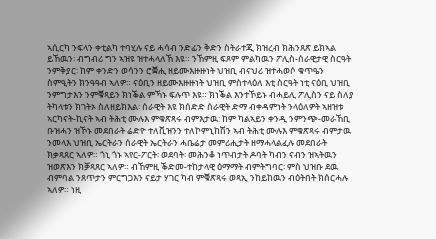ኣሲርካ ንፍላን ቀቲልካ ተባሂሉ ናይ ሓሳብ ንድፊን ቅድን ስትራተጂ ክዝረብ ክሕንጸጽ ይክኣል ይኸዉን፡ ብግብሪ ግን ኣዝዩ ዝተሓላለኸ እዩ። ንኸምዚ ፍጾም ምልካዉን ፖሊስ-ሰራዊታዊ ስርዓት ንምቅያር፡ ከም ቀንድን ወሳንን ሮቛሒ ዘይሙእዙዙነት ህዝቢ ብናህሪ ዝተሓወሶ ቁጥዔን ስምዒትን ክንዓዓብ ኣለዎ። ናዕቢን ዘይሙእዙዙነት ህዝቢ ምስተላዕለ እቲ ስርዓት ነቲ ናዕቢ ህዝቢ ንምግታእን ንምቑጻይን ክነቕል ምኻኑ ፍሉጥ እዩ። ክነቕል እንተኾይኑ ብሓይሊ ፖሊስን ናይ ስለያ ትካላቱን ክገትኦ ስለዘይክእል፡ ሰራዊት እዩ ክሰድድ ሰራዊት ድማ ብቀዳምነት ንላዕለዎት ኣዘዝቱ ኣርካናት-ኪናት ኣብ ትሕቲ ሙሉእ ምቁጽጻሩ ብምእታዉ: ከም ካልኣይን ቀንዲ ንምንጭ-መራኸቢ ቡዝሓን ዝኾኑ መደበራት ሬድዮ ተለቪዝንን ተለኮምኒከሽን ኣብ ትሕቲ ሙሉእ ምቁጽጻሩ ብምታዉ ንመላእ ህዝቢ ኤርትራን ሰራዊት ኤርትራን ሓቤሬታ መምሪሒታት ዘማሓላልፈሉ መደበራት ክቃጻጸር ኣለዎ። ጎኒ ጎኑ ኣየር-ፖርት፡ ወደባት፡ መሕንቆ ነጥብታት ዶባት ካብን ናብን ዝኣትዉን ዝወጽእን ክቓጻጸር ኣለዎ። ብኸምዚ ቕድመ-ተከታላዊ ዕማማት ብምትግባር፡ ምስ ህዝቡ ደዉ ብምባል ንጸጥታን ምርግጋእን ናይታ ሃገር ካብ ምቑጽጻሩ ወጻኢ ንከይከዉን ብዕትበት ክሰርሓሉ ኣለዎ። ነዚ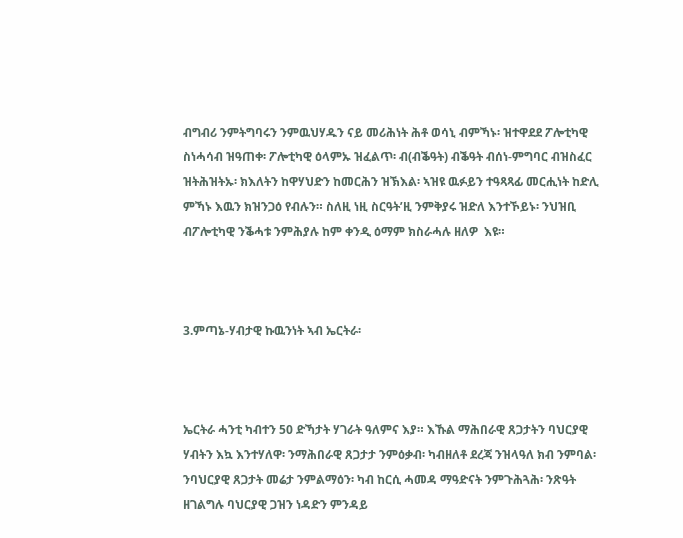ብግብሪ ንምትግባሩን ንምዉህሃዱን ናይ መሪሕነት ሕቶ ወሳኒ ብምኻኑ፡ ዝተዋደደ ፖሎቲካዊ ስነሓሳብ ዝዓጠቀ፡ ፖሎቲካዊ ዕላምኡ ዝፈልጥ፡ ብ(ብቕዓት) ብቕዓት ብሰነ-ምግባር ብዝስፈር ዝትሕዝትኡ፡ ክእለትን ከዋሃህድን ከመርሕን ዝኽእል፡ ኣዝዩ ዉፉይን ተዓጻጻፊ መርሒነት ከድሊ ምኻኑ እዉን ክዝንጋዕ የብሉን። ስለዚ ነዚ ስርዓት’ዚ ንምቅያሩ ዝድለ እንተኾይኑ፡ ንህዝቢ ብፖሎቲካዊ ንቕሓቱ ንምሕያሉ ከም ቀንዲ ዕማም ክስራሓሉ ዘለዎ  እዩ።



3.ምጣኔ-ሃብታዊ ኩዉንነት ኣብ ኤርትራ፡



ኤርትራ ሓንቲ ካብተን 50 ድኻታት ሃገራት ዓለምና እያ። እኹል ማሕበራዊ ጸጋታትን ባህርያዊ ሃብትን እኳ እንተሃለዋ፡ ንማሕበራዊ ጸጋታታ ንምዕቃብ፡ ካብዘለቶ ደረጃ ንዝላዓለ ክብ ንምባል፡ ንባህርያዊ ጸጋታት መሬታ ንምልማዕን፡ ካብ ከርሲ ሓመዳ ማዓድናት ንምጉሕጓሕ፡ ንጽዓት ዘገልግሉ ባህርያዊ ጋዝን ነዳድን ምንዳይ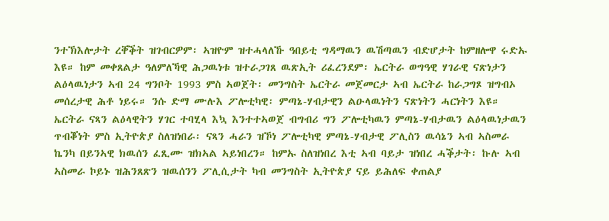ንተኽእሎታት ረቐቕት ዝገብርዎም፡ ኣዝዮም ዝተሓላለኹ ዓበይቲ ግዳማዉን ዉሽጣዉን ብድሆታት ከምዘሎዋ ሩድኡ እዩ። ከም መቀጸልታ ዓለምለኻዊ ሕጋዉነቱ ዝተራጋገጸ ዉጽኢት ሪፈረንደም፡ ኤርትራ ወግዓዊ ሃገራዊ ናጽነታን ልዕላዉነታን ኣብ 24 ግንቦት 1993 ምስ ኣወጀት፡ መንግስት ኤርትራ መጀመርታ ኣብ ኤርትራ ከራጋግጾ ዝግብኦ መሰረታዊ ሕቶ ነይሩ። ንሱ ድማ ሙሉእ ፖሎቲካዊ፡ ምጣኔ-ሃብታዊን ልዑላዉነትን ናጽነትን ሓርነትን እዩ። ኤርትራ ናጻን ልዕላዊትን ሃገር ተባሂላ እኳ እንተተኣወጀ ብግብሪ ግን ፖሎቲካዉን ምጣኔ-ሃብታዉን ልዕላዉነታዉን ጥብቖነት ምስ ኢትዮጵያ ስለዝነበራ፡ ናጻን ሓራን ዝኾነ ፖሎቲካዊ ምጣኔ-ሃብታዊ ፖሊስን ዉሳኔን ኣብ ኣስመራ ኬንካ በይንኣዊ ክዉሰን ፈጺሙ ዝክኣል ኣይነበረን። ከምኡ ስለዝነበረ እቲ ኣብ ባይታ ዝነበረ ሓቕታት፡ ኩሉ ኣብ ኣስመራ ኮይኑ ዝሕንጸጽን ዝዉሰንን ፖሊሲታት ካብ መንግስት ኢትዮጵያ ናይ ይሕለፍ ቀጠልያ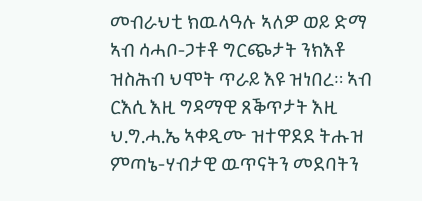መብራህቲ ክዉላዓሉ ኣለዎ ወይ ድማ ኣብ ሳሓቦ-ጋቱቶ ግርጭታት ንክእቶ ዝስሕብ ህሞት ጥራይ እዩ ዝነበረ። ኣብ ርእሲ እዚ ግዳማዊ ጸቕጥታት እዚ ህ.ግ.ሓ.ኤ ኣቀዲሙ ዝተዋደደ ትሑዝ ምጣኔ-ሃብታዊ ዉጥናትን መደባትን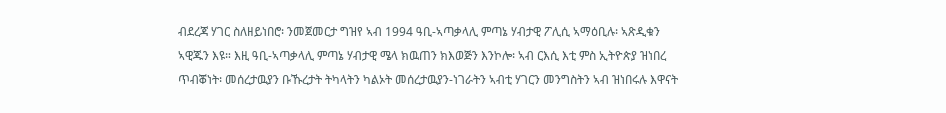ብደረጃ ሃገር ስለዘይነበሮ፡ ንመጀመርታ ግዝየ ኣብ 1994 ዓቢ-ኣጣቃላሊ ምጣኔ ሃብታዊ ፖሊሲ ኣማዕቢሉ፡ ኣጽዲቁን ኣዊጁን እዩ። እዚ ዓቢ-ኣጣቃላሊ ምጣኔ ሃብታዊ ሜላ ክዉጠን ክእወጅን እንኮሎ፡ ኣብ ርእሲ እቲ ምስ ኢትዮጵያ ዝነበረ ጥብቖነት፡ መሰረታዉያን ቡኹረታት ትካላትን ካልኦት መሰረታዉያን-ነገራትን ኣብቲ ሃገርን መንግስትን ኣብ ዝነበሩሉ እዋናት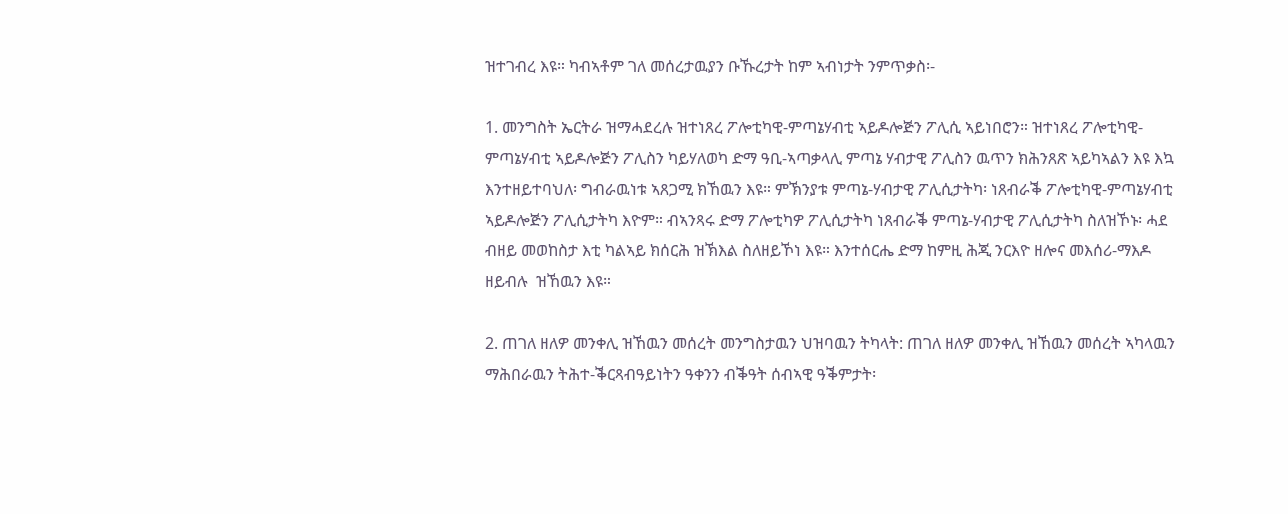ዝተገብረ እዩ። ካብኣቶም ገለ መሰረታዉያን ቡኹረታት ከም ኣብነታት ንምጥቃስ፡-

1. መንግስት ኤርትራ ዝማሓደረሉ ዝተነጸረ ፖሎቲካዊ-ምጣኔሃብቲ ኣይዶሎጅን ፖሊሲ ኣይነበሮን። ዝተነጸረ ፖሎቲካዊ-ምጣኔሃብቲ ኣይዶሎጅን ፖሊስን ካይሃለወካ ድማ ዓቢ-ኣጣቃላሊ ምጣኔ ሃብታዊ ፖሊስን ዉጥን ክሕንጸጽ ኣይካኣልን እዩ እኳ እንተዘይተባህለ፡ ግብራዉነቱ ኣጸጋሚ ክኸዉን እዩ። ምኽንያቱ ምጣኔ-ሃብታዊ ፖሊሲታትካ፡ ነጸብራቕ ፖሎቲካዊ-ምጣኔሃብቲ ኣይዶሎጅን ፖሊሲታትካ እዮም። ብኣንጻሩ ድማ ፖሎቲካዎ ፖሊሲታትካ ነጸብራቕ ምጣኔ-ሃብታዊ ፖሊሲታትካ ስለዝኾኑ፡ ሓደ ብዘይ መወከስታ እቲ ካልኣይ ክሰርሕ ዝኽእል ስለዘይኾነ እዩ። እንተሰርሔ ድማ ከምዚ ሕጂ ንርእዮ ዘሎና መእሰሪ-ማእዶ ዘይብሉ  ዝኸዉን እዩ።

2. ጠገለ ዘለዎ መንቀሊ ዝኸዉን መሰረት መንግስታዉን ህዝባዉን ትካላት: ጠገለ ዘለዎ መንቀሊ ዝኸዉን መሰረት ኣካላዉን ማሕበራዉን ትሕተ-ቕርጻብዓይነትን ዓቀንን ብቕዓት ሰብኣዊ ዓቕምታት፡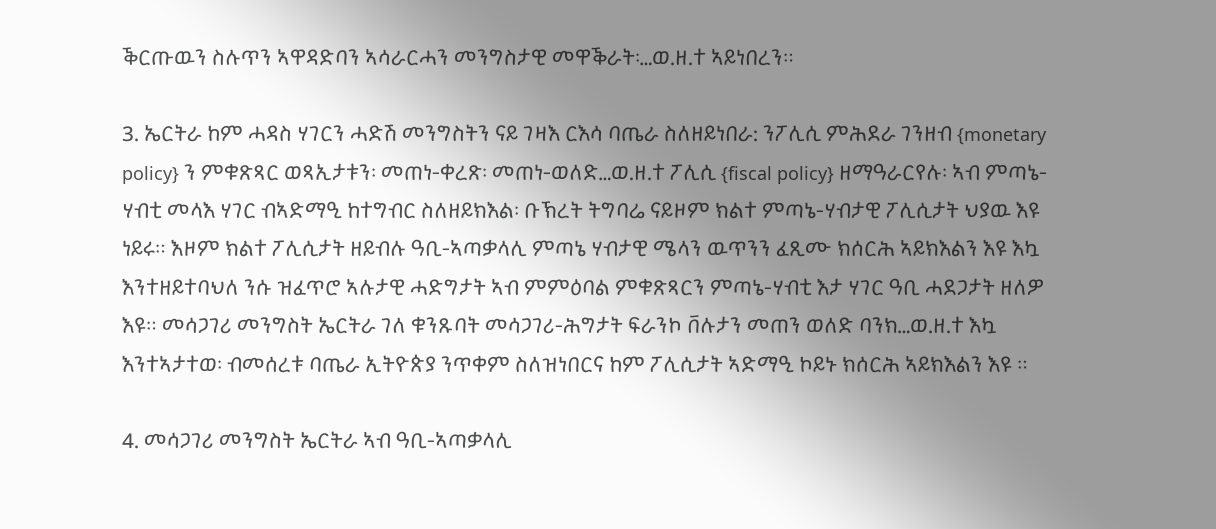ቕርጡዉን ስሉጥን ኣዋዳድባን ኣሳራርሓን መንግስታዊ መዋቕራት፡…ወ.ዘ.ተ ኣይነበረን።

3. ኤርትራ ከም ሓዳስ ሃገርን ሓድሽ መንግስትን ናይ ገዛእ ርእሳ ባጤራ ስለዘይነበራ: ንፖሊሲ ምሕደራ ገንዘብ {monetary policy} ን ምቁጽጻር ወጻኢታቱን፡ መጠነ-ቀረጽ፡ መጠነ-ወለድ…ወ.ዘ.ተ ፖሊሲ {fiscal policy} ዘማዓራርየሉ፡ ኣብ ምጣኔ-ሃብቲ መላእ ሃገር ብኣድማዒ ከተግብር ስለዘይክእል፡ ቡኽረት ትግባሬ ናይዞም ክልተ ምጣኔ-ሃብታዊ ፖሊሲታት ህያዉ እዩ ነይሩ። እዞም ክልተ ፖሊሲታት ዘይብሉ ዓቢ-ኣጣቃላሊ ምጣኔ ሃብታዊ ሜላን ዉጥንን ፈጺሙ ክሰርሕ ኣይክእልን እዩ እኳ እንተዘይተባህለ ንሱ ዝፈጥሮ ኣሉታዊ ሓድግታት ኣብ ምምዕባል ምቁጽጻርን ምጣኔ-ሃብቲ እታ ሃገር ዓቢ ሓደጋታት ዘለዎ እዩ። መሳጋገሪ መንግስት ኤርትራ ገለ ቁንጹባት መሳጋገሪ-ሕግታት ፍራንኮ ቨሉታን መጠን ወለድ ባንክ…ወ.ዘ.ተ እኳ እንተኣታተወ፡ ብመሰረቱ ባጤራ ኢትዮጵያ ንጥቀም ስለዝነበርና ከም ፖሊሲታት ኣድማዒ ኮይኑ ክሰርሕ ኣይክእልን እዩ ።

4. መሳጋገሪ መንግስት ኤርትራ ኣብ ዓቢ-ኣጣቃላሊ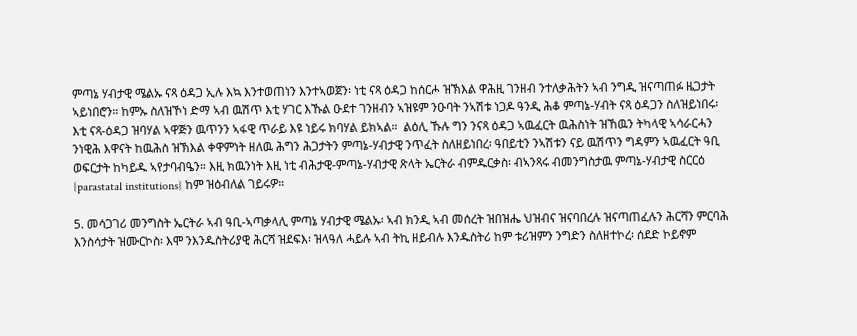ምጣኔ ሃብታዊ ሜልኡ ናጻ ዕዳጋ ኢሉ እኳ እንተወጠነን እንተኣወጀን፡ ነቲ ናጻ ዕዳጋ ከሰርሖ ዝኽእል ዋሕዚ ገንዘብ ንተለቃሕትን ኣብ ንግዲ ዝናጣጠፉ ዜጋታት ኣይነበሮን። ከምኡ ስለዝኾነ ድማ ኣብ ዉሽጥ እቲ ሃገር እኹል ዑደተ ገንዘብን ኣዝዩም ንዑባት ንኣሽቱ ነጋዶ ዓንዲ ሕቆ ምጣኔ-ሃብት ናጻ ዕዳጋን ስለዝይነበሩ፡ እቲ ናጻ-ዕዳጋ ዝባሃል ኣዋጅን ዉጥንን ኣፋዊ ጥራይ እዩ ነይሩ ክባሃል ይክኣል።  ልዕሊ ኹሉ ግን ንናጻ ዕዳጋ ኣዉፈርት ዉሕስነት ዝኸዉን ትካላዊ ኣሳራርሓን ንነዊሕ እዋናት ከዉሕስ ዝኽእል ቀዋምነት ዘለዉ ሕግን ሕጋታትን ምጣኔ-ሃብታዊ ንጥፈት ስለዘይነበረ፡ ዓበይቲን ንኣሽቱን ናይ ዉሽጥን ግዳምን ኣዉፈርት ዓቢ ወፍርታት ከካይዱ ኣየታባብዔን። እዚ ክዉንነት እዚ ነቲ ብሕታዊ-ምጣኔ-ሃብታዊ ጽላት ኤርትራ ብምዱርቃስ፡ ብኣንጻሩ ብመንግስታዉ ምጣኔ-ሃብታዊ ስርርዕ {parastatal institutions} ከም ዝዕብለል ገይሩዎ።

5. መሳጋገሪ መንግስት ኤርትራ ኣብ ዓቢ-ኣጣቃላሊ ምጣኔ ሃብታዊ ሜልኡ፡ ኣብ ክንዲ ኣብ መሰረት ዝበዝሔ ህዝብና ዝናባበረሉ ዝናጣጠፈሉን ሕርሻን ምርባሕ እንስሳታት ዝሙርኮስ፡ እሞ ንእንዱስትሪያዊ ሕርሻ ዝደፍእ፡ ዝላዓለ ሓይሉ ኣብ ትኪ ዘይብሉ እንዱስትሪ ከም ቱሪዝምን ንግድን ስለዘተኮረ፡ ሰደድ ኮይኖም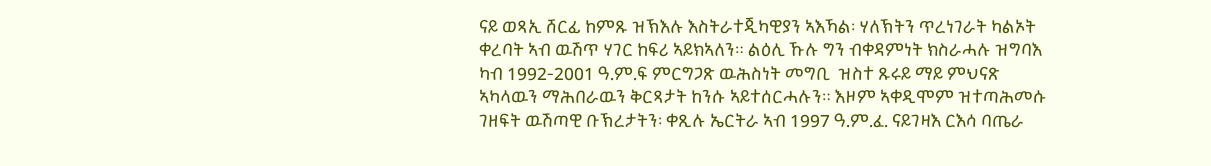ናይ ወጻኢ ሸርፊ ከምጹ ዝኽእሉ እስትራተጂካዊያን ኣእኻል፡ ሃለኽትን ጥረነገራት ካልኦት ቀረባት ኣብ ዉሽጥ ሃገር ከፍሪ ኣይክኣለን። ልዕሊ ኹሉ ግን ብቀዳምነት ክስራሓሉ ዝግባእ ካብ 1992-2001 ዓ.ም.ፍ ምርግጋጽ ዉሕስነት መግቢ  ዝስተ ጹሩይ ማይ ምህናጽ ኣካላዉን ማሕበራዉን ቅርጻታት ከንሱ ኣይተሰርሓሉን። እዞም ኣቀዲሞም ዝተጣሕመሱ ገዘፍት ዉሽጣዊ ቡኽረታትን፡ ቀጺሉ ኤርትራ ኣብ 1997 ዓ.ም.ፈ. ናይገዛእ ርእሳ ባጤራ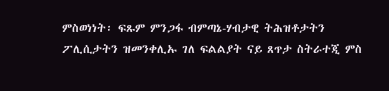ምስወነነት፡ ፍጹም ምንጋፋ ብምጣኔ-ሃብታዊ ትሕዝቶታትን ፖሊሲታትን ዝመንቀሊኡ ገለ ፍልልያት ናይ ጸጥታ ስትራተጂ ምስ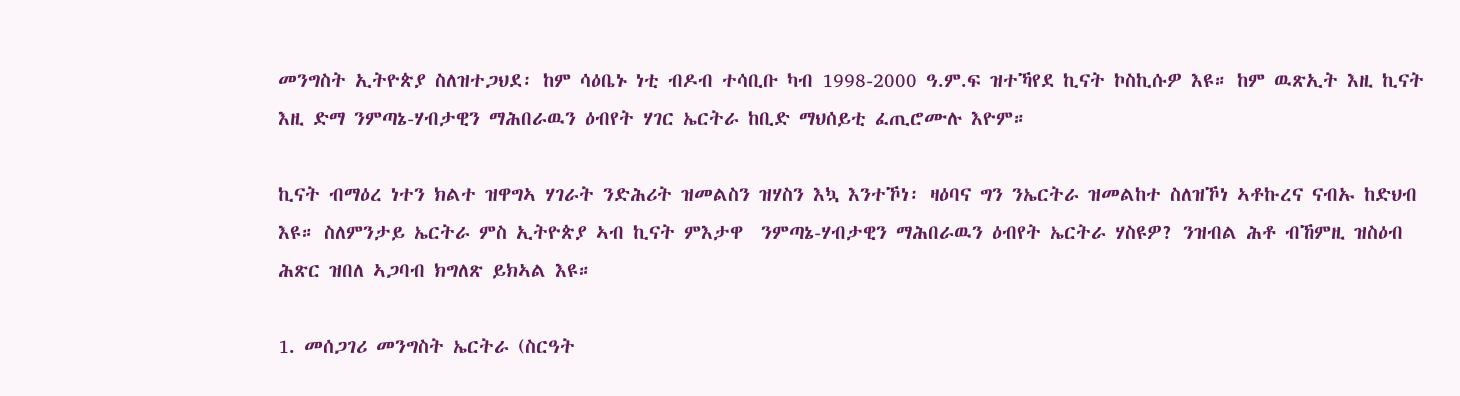መንግስት ኢትዮጵያ ስለዝተጋህደ፡ ከም ሳዕቤኑ ነቲ ብዶብ ተሳቢቡ ካብ 1998-2000 ዓ.ም.ፍ ዝተኻየደ ኪናት ኮስኪሱዎ እዩ። ከም ዉጽኢት እዚ ኪናት እዚ ድማ ንምጣኔ-ሃብታዊን ማሕበራዉን ዕብየት ሃገር ኤርትራ ከቢድ ማህሰይቲ ፈጢሮሙሉ እዮም።

ኪናት ብማዕረ ነተን ክልተ ዝዋግኣ ሃገራት ንድሕሪት ዝመልስን ዝሃስን እኳ እንተኾነ፡ ዛዕባና ግን ንኤርትራ ዝመልከተ ስለዝኾነ ኣቶኩረና ናብኡ ከድህብ እዩ። ስለምንታይ ኤርትራ ምስ ኢትዮጵያ ኣብ ኪናት ምእታዋ  ንምጣኔ-ሃብታዊን ማሕበራዉን ዕብየት ኤርትራ ሃስዩዎ? ንዝብል ሕቶ ብኸምዚ ዝስዕብ ሕጽር ዝበለ ኣጋባብ ክግለጽ ይክኣል እዩ።

1. መሰጋገሪ መንግስት ኤርትራ (ስርዓት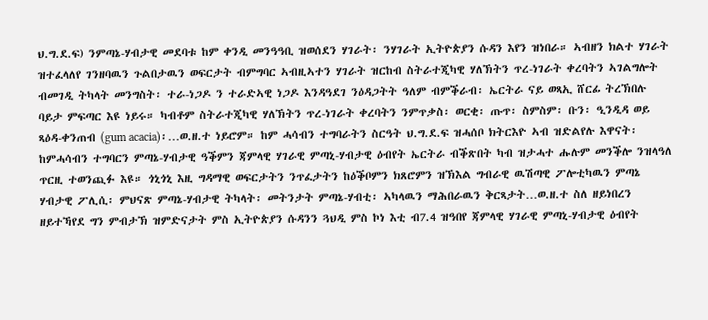ህ.ግ.ደ.ፍ) ንምጣኔ-ሃብታዊ መደባቱ ከም ቀንዲ መንዓዓቢ ዝወሰደን ሃገራት፡ ንሃገራት ኢትዮጵያን ሱዳን እየን ዝነበራ። ኣብዘን ክልተ ሃገራት ዝተፈላለየ ገንዘባዉን ጉልበታዉን ወፍርታት ብምግባር ኣብዚኣተን ሃገራት ዝርከብ ስትራተጂካዊ ሃለኽትን ጥረ-ነገራት ቀረባትን ኣገልግሎት ብመገዲ ትካላት መንግስት፡ ተራ-ነጋዶ ን ተራድኣዊ ነጋዶ እንዳዓደገ ንዕዳጋትት ዓለም ብምቕራብ፡ ኤርትራ ናይ ወጻኢ ሸርፊ ትረኽበሉ ባይታ ምፍጣር እዩ ነይሩ። ካብቶም ስትራተጂካዊ ሃለኽትን ጥረ-ነገራት ቀረባትን ንምጥቃስ፡ ወርቂ፡ ጡጥ፡ ስምስም፡ ቡን፡ ዒንዲዳ ወይ ጻዕዳ-ቀንጠብ (gum acacia)፡…ወ.ዘ.ተ ነይሮም። ከም ሓሳብን ተግባራትን ስርዓት ህ.ግ.ደ.ፍ ዝሓሰቦ ክትርእዮ ኣብ ዝድልየሉ እዋናት፡ ከምሓሳብን ተግባርን ምጣኔ-ሃብታዊ ዓቕምን ጃምላዊ ሃገራዊ ምጣኒ-ሃብታዊ ዕብየት ኤርትራ ብቕጽበት ካብ ዝታሓተ ሑሉም መንቕሎ ንዝላዓለ ጥርዚ ተወንጪፉ እዩ። ጎኒጎኒ እዚ ግዳማዊ ወፍርታትን ንጥፈታትን ከዕቕቦምን ክጸሮምን ዝኽእል ግብራዊ ዉሽጣዊ ፖሎቲካዉን ምጣኔ ሃብታዊ ፖሊሲ፡ ምህናጽ ምጣኔ-ሃብታዊ ትካላት፡ መትንታት ምጣኔ-ሃብቲ፡ ኣካላዉን ማሕበራዉን ቅርጻታት…ወ.ዘ.ተ ስለ ዘይነበረን ዘይተኻየደ ግን ምብታኽ ዝምድናታት ምስ ኢትዮጵያን ሱዳንን ጓህዲ ምስ ኮነ እቲ ብ7.4 ዝዓበየ ጃምላዊ ሃገራዊ ምጣኒ-ሃብታዊ ዕብየት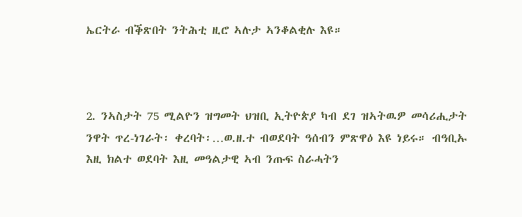ኤርትራ ብቕጽበት ንትሕቲ ዚሮ ኣሉታ ኣንቆልቂሉ እዩ።



2. ንኣስታት 75 ሚልዮን ዝግመት ህዝቢ ኢትዮጵያ ካብ ደገ ዝኣትዉዎ መሳሪሒታት ንዋት ጥረ-ነገራት፡ ቀረባት፡…ወ.ዘ.ተ ብወደባት ዓሰብን ምጽዋዕ እዩ ነይሩ። ብዓቢኡ እዚ ክልተ ወደባት እዚ መዓልታዊ ኣብ ንጡፍ ስራሓትን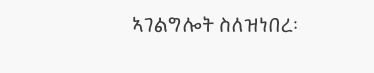ኣገልግሎት ስለዝነበረ፡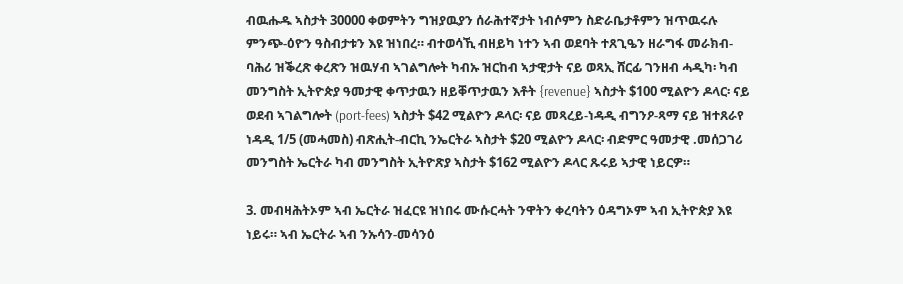ብዉሑዱ ኣስታት 30000 ቀወምትን ግዝያዉያን ሰራሕተኛታት ነብሶምን ስድራቤታቶምን ዝጥዉሩሉ ምንጭ-ዕዮን ዓስብታቱን እዩ ዝነበረ። ብተወሳኺ ብዘይካ ነተን ኣብ ወደባት ተጸጊዔን ዘራግፋ መራክብ-ባሕሪ ዝቕረጽ ቀረጽን ዝዉሃብ ኣገልግሎት ካብኡ ዝርከብ ኣታዊታት ናይ ወጻኢ ሸርፊ ገንዘብ ሓዲካ፡ ካብ መንግስት ኢትዮጵያ ዓመታዊ ቀጥታዉን ዘይቐጥታዉን እቶት {revenue} ኣስታት $100 ሚልዮን ዶላር፡ ናይ ወደብ ኣገልግሎት (port-fees) ኣስታት $42 ሚልዮን ዶላር፡ ናይ መጻረይ-ነዳዲ ብግንዖ-ጻማ ናይ ዝተጸራየ ነዳዲ 1/5 (መሓመስ) ብጽሒት-ብርኪ ንኤርትራ ኣስታት $20 ሚልዮን ዶላር፡ ብድምር ዓመታዊ .መሰጋገሪ መንግስት ኤርትራ ካብ መንግስት ኢትዮጽያ ኣስታት $162 ሚልዮን ዶላር ጹሩይ ኣታዊ ነይርዎ።

3. መብዛሕትኦም ኣብ ኤርትራ ዝፈርዩ ዝነበሩ ሙሱርሓት ንዋትን ቀረባትን ዕዳግኦም ኣብ ኢትዮጵያ እዩ ነይሩ። ኣብ ኤርትራ ኣብ ንኡሳን-መሳንዕ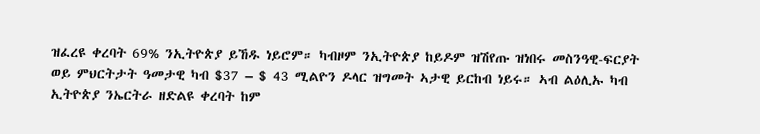ዝፈረዩ ቀረባት 69% ንኢትዮጵያ ይኸዱ ነይሮም። ካብዞም ንኢትዮጵያ ከይዶም ዝሽየጡ ዝነበሩ መስንዓዊ-ፍርያት ወይ ምህርትታት ዓመታዊ ካብ $37 – $ 43 ሚልዮን ዶላር ዝግመት ኣታዊ ይርከብ ነይሩ። ኣብ ልዕሊኡ ካብ ኢትዮጵያ ንኤርትራ ዘድልዩ ቀረባት ከም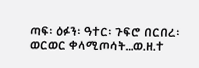ጣፍ፡ ዕፉን፡ ዓተር፡ ጉፍሮ በርበረ፡ ወርወር ቀላሚጦሳት…ወ.ዘ.ተ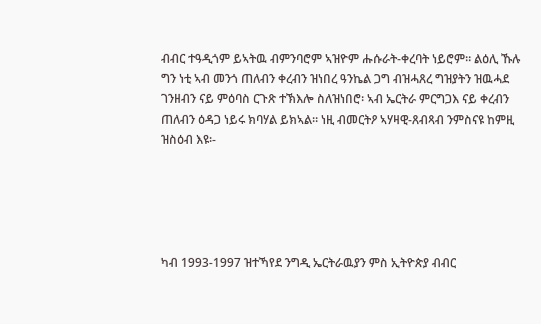ብብር ተዓዲጎም ይኣትዉ ብምንባሮም ኣዝዮም ሑሱራት-ቀረባት ነይሮም። ልዕሊ ኹሉ ግን ነቲ ኣብ መንጎ ጠለብን ቀረብን ዝነበረ ዓንኬል ጋግ ብዝሓጸረ ግዝያትን ዝዉሓደ ገንዘብን ናይ ምዕባስ ርጉጽ ተኽእሎ ስለዝነበሮ፡ ኣብ ኤርትራ ምርግጋእ ናይ ቀረብን ጠለብን ዕዳጋ ነይሩ ክባሃል ይክኣል። ነዚ ብመርትዖ ኣሃዛዊ-ጸብጻብ ንምስናዩ ከምዚ ዝስዕብ እዩ፡-





ካብ 1993-1997 ዝተኻየደ ንግዲ ኤርትራዉያን ምስ ኢትዮጵያ ብብር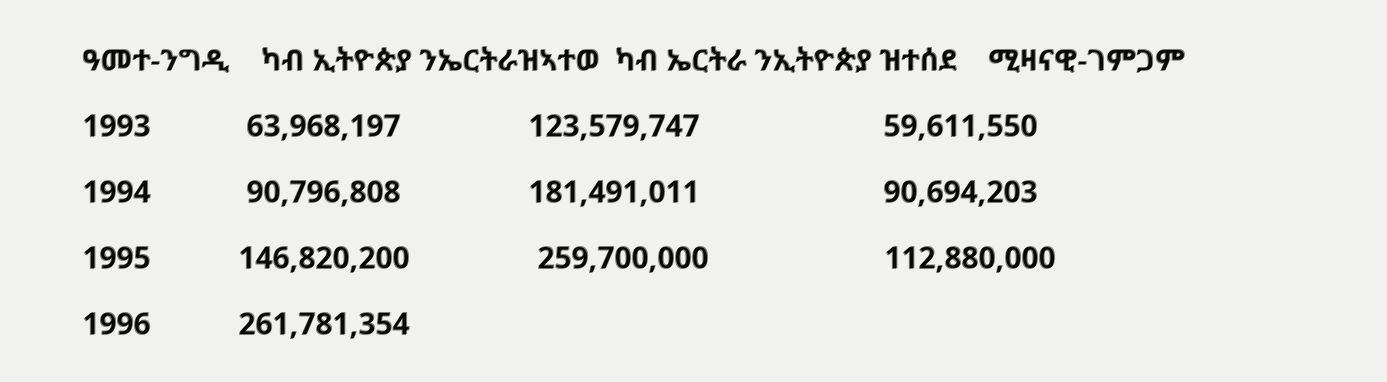ዓመተ-ንግዲ    ካብ ኢትዮጵያ ንኤርትራዝኣተወ  ካብ ኤርትራ ንኢትዮጵያ ዝተሰደ    ሚዛናዊ-ገምጋም

1993            63,968,197                123,579,747                       59,611,550

1994            90,796,808                181,491,011                       90,694,203

1995           146,820,200                259,700,000                      112,880,000

1996           261,781,354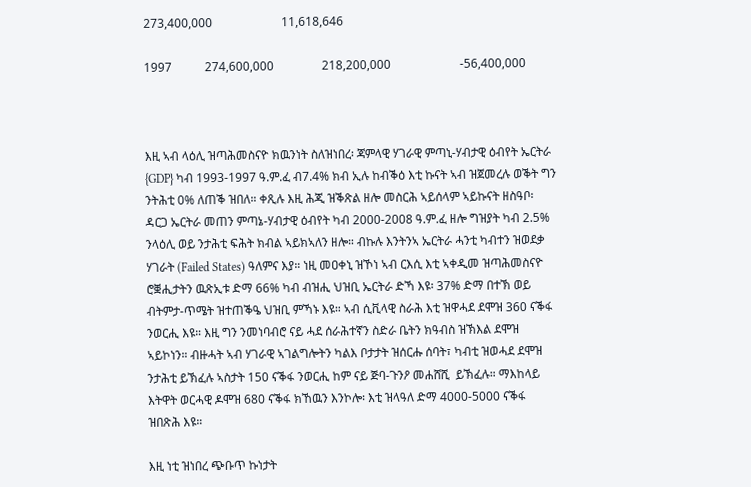273,400,000                       11,618,646

1997           274,600,000                218,200,000                       -56,400,000



እዚ ኣብ ላዕሊ ዝጣሕመስናዮ ክዉንነት ስለዝነበረ፡ ጃምላዊ ሃገራዊ ምጣኒ-ሃብታዊ ዕብየት ኤርትራ {GDP} ካብ 1993-1997 ዓ.ም.ፈ ብ7.4% ክብ ኢሉ ከብቕዕ እቲ ኩናት ኣብ ዝጀመረሉ ወቕት ግን ንትሕቲ 0% ለጠቕ ዝበለ። ቀጺሉ እዚ ሕጂ ዝቕጽል ዘሎ መስርሕ ኣይሰላም ኣይኩናት ዘስዓቦ፡ ዳርጋ ኤርትራ መጠን ምጣኔ-ሃብታዊ ዕብየት ካብ 2000-2008 ዓ.ም.ፈ ዘሎ ግዝያት ካብ 2.5% ንላዕሊ ወይ ንታሕቲ ፍሕት ክብል ኣይክኣለን ዘሎ። ብኩሉ እንትንኣ ኤርትራ ሓንቲ ካብተን ዝወደቃ ሃገራት (Failed States) ዓለምና እያ። ነዚ መዐቀኒ ዝኾነ ኣብ ርእሲ እቲ ኣቀዲመ ዝጣሕመስናዮ ሮቛሒታትን ዉጽኢቱ ድማ 66% ካብ ብዝሒ ህዝቢ ኤርትራ ድኻ እዩ፡ 37% ድማ በተኽ ወይ ብትምታ-ጥሜት ዝተጠቕዔ ህዝቢ ምኻኑ እዩ። ኣብ ሲቪላዊ ስራሕ እቲ ዝዋሓደ ደሞዝ 360 ናቕፋ ንወርሒ እዩ። እዚ ግን ንመነባብሮ ናይ ሓደ ሰራሕተኛን ስድራ ቤትን ክዓብስ ዝኽእል ደሞዝ ኣይኮነን። ብዙሓት ኣብ ሃገራዊ ኣገልግሎትን ካልእ ቦታታት ዝሰርሑ ሰባት፣ ካብቲ ዝወሓደ ደሞዝ ንታሕቲ ይኽፈሉ ኣስታት 150 ናቕፋ ንወርሒ ከም ናይ ጅባ-ጉንዖ መሐሸሺ  ይኽፈሉ። ማእከላይ እትዋት ወርሓዊ ዶሞዝ 680 ናቕፋ ክኸዉን እንኮሎ፡ እቲ ዝላዓለ ድማ 4000-5000 ናቕፋ ዝበጽሕ እዩ።

እዚ ነቲ ዝነበረ ጭቡጥ ኩነታት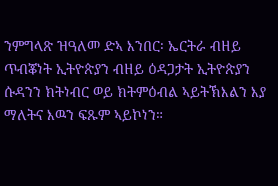ንምግላጽ ዝዓለመ ድኣ እንበር፡ ኤርትራ ብዘይ ጥብቖነት ኢትዮጵያን ብዘይ ዕዳጋታት ኢትዮጵያን ሱዳንን ክትነብር ወይ ክትምዕብል ኣይትኽእልን እያ ማለትና እዉን ፍጹም ኣይኮነን።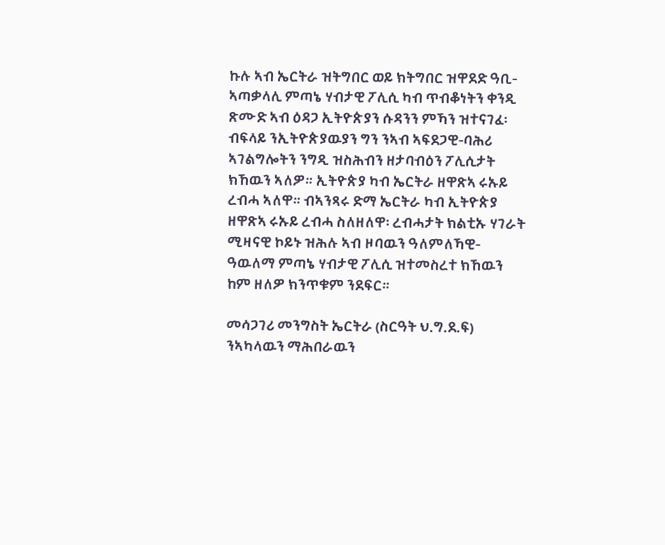ኩሉ ኣብ ኤርትራ ዝትግበር ወይ ክትግበር ዝዋደድ ዓቢ-ኣጣቃላሊ ምጣኔ ሃብታዊ ፖሊሲ ካብ ጥብቆነትን ቀንዲ ጽሙድ ኣብ ዕዳጋ ኢትዮጵያን ሱዳንን ምኻን ዝተናገፈ፡ ብፍላይ ንኢትዮጵያዉያን ግን ንኣብ ኣፍደጋዊ-ባሕሪ ኣገልግሎትን ንግዲ ዝስሕብን ዘታባብዕን ፖሊሲታት ክኸዉን ኣለዎ። ኢትዮጵያ ካብ ኤርትራ ዘዋጽኣ ሩኡይ ረብሓ ኣለዋ። ብኣንጻሩ ድማ ኤርትራ ካብ ኢትዮጵያ ዘዋጽኣ ሩኡይ ረብሓ ስለዘለዋ፡ ረብሓታት ክልቲኡ ሃገራት ሚዛናዊ ኮይኑ ዝሕሉ ኣብ ዞባዉን ዓለምለኻዊ-ዓዉለማ ምጣኔ ሃብታዊ ፖሊሲ ዝተመስረተ ክኸዉን ከም ዘለዎ ክንጥቁም ንደፍር።

መሳጋገሪ መንግስት ኤርትራ (ስርዓት ህ.ግ.ደ.ፍ) ንኣካላዉን ማሕበራዉን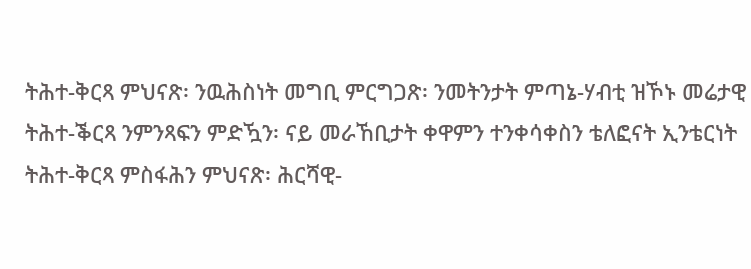ትሕተ-ቅርጻ ምህናጽ፡ ንዉሕስነት መግቢ ምርግጋጽ፡ ንመትንታት ምጣኔ-ሃብቲ ዝኾኑ መሬታዊ ትሕተ-ቕርጻ ንምንጻፍን ምድዃን፡ ናይ መራኸቢታት ቀዋምን ተንቀሳቀስን ቴለፎናት ኢንቴርነት ትሕተ-ቅርጻ ምስፋሕን ምህናጽ፡ ሕርሻዊ-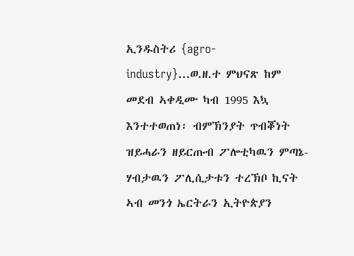ኢንዱስትሪ {agro-industry}…ወ.ዘ.ተ ምህናጽ ከም መደብ ኣቀዲሙ ካብ 1995 እኳ እንተተወጠነ፡ ብምኽንያት ጥብቖነት ዝይሓራን ዘይርጡብ ፖሎቲካዉን ምጣኔ-ሃብታዉን ፖሊሲታቱን ተረኽቦ ኪናት ኣብ መንጎ ኤርትራን ኢትዮጵያን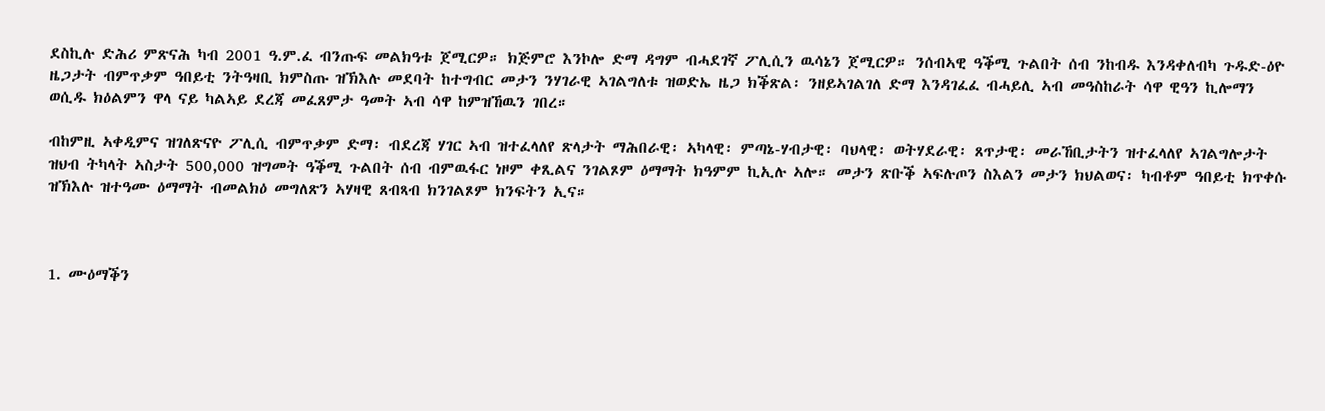ደስኪሉ ድሕሪ ምጽናሕ ካብ 2001 ዓ.ም.ፈ ብንጡፍ መልክዓቱ ጀሚርዎ። ክጅምሮ እንኮሎ ድማ ዳግም ብሓደገኛ ፖሊሲን ዉሳኔን ጀሚርዎ። ንሰብኣዊ ዓቕሚ ጉልበት ሰብ ንከብዱ እንዳቀለብካ ጉዱድ-ዕዮ ዜጋታት ብምጥቃም ዓበይቲ ንትዓዛቢ ክምስጡ ዝኽእሉ መደባት ከተግብር መታን ንሃገራዊ ኣገልግለቱ ዝወድኤ ዜጋ ክቕጽል፡ ንዘይኣገልገለ ድማ እንዳገፈፈ ብሓይሊ ኣብ መዓስከራት ሳዋ ዊዓን ኪሎማን ወሲዱ ክዕልምን ዋላ ናይ ካልኣይ ደረጃ መፈጸምታ ዓመት ኣብ ሳዋ ከምዝኸዉን ገበረ።

ብከምዚ ኣቀዲምና ዝገለጽናዮ ፖሊሲ ብምጥቃም ድማ፡ ብደረጃ ሃገር ኣብ ዝተፈላለየ ጽላታት ማሕበራዊ፡ ኣካላዊ፡ ምጣኔ-ሃብታዊ፡ ባህላዊ፡ ወትሃደራዊ፡ ጸጥታዊ፡ መራኸቢታትን ዝተፈላለየ ኣገልግሎታት ዝህብ ትካላት ኣስታት 500,000 ዝግመት ዓቕሚ ጉልበት ሰብ ብምዉፋር ነዞም ቀጺልና ንገልጾም ዕማማት ክዓምም ኪኢሉ ኣሎ። መታን ጽቡቕ ኣፍሉጦን ስእልን መታን ክህልወና፡ ካብቶም ዓበይቲ ክጥቀሱ ዝኽእሉ ዝተዓሙ ዕማማት ብመልክዕ መግለጽን ኣሃዛዊ ጸብጻብ ክንገልጾም ክንፍትን ኢና።



1. ሙዕማቕን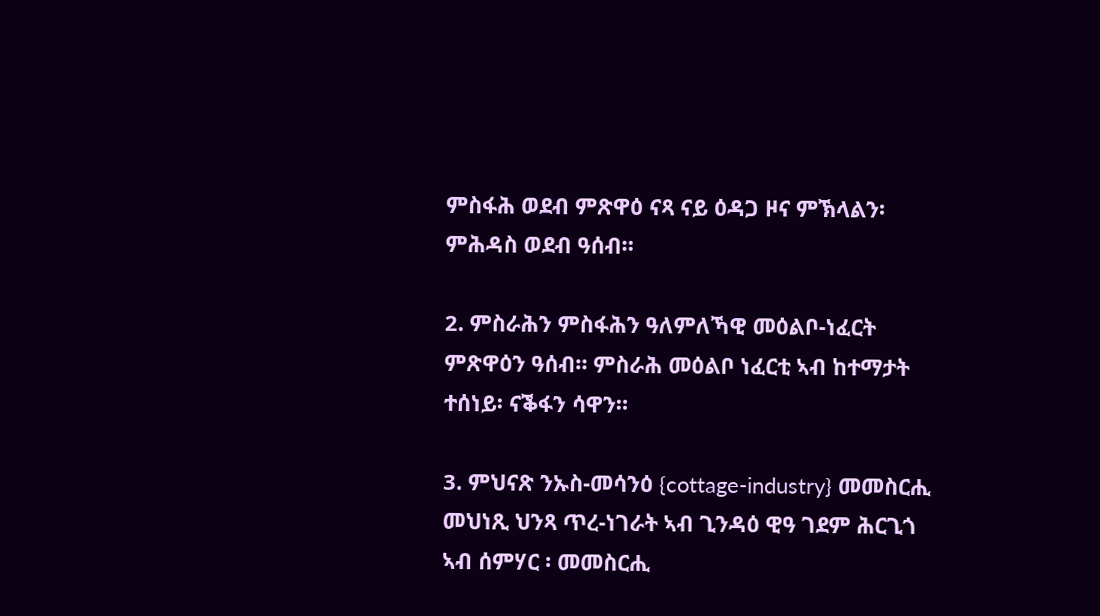ምስፋሕ ወደብ ምጽዋዕ ናጻ ናይ ዕዳጋ ዞና ምኽላልን፡ ምሕዳስ ወደብ ዓሰብ።

2. ምስራሕን ምስፋሕን ዓለምለኻዊ መዕልቦ-ነፈርት ምጽዋዕን ዓሰብ። ምስራሕ መዕልቦ ነፈርቲ ኣብ ከተማታት ተሰነይ፡ ናቕፋን ሳዋን።

3. ምህናጽ ንኡስ-መሳንዕ {cottage-industry} መመስርሒ መህነጺ ህንጻ ጥረ-ነገራት ኣብ ጊንዳዕ ዊዓ ገደም ሕርጊጎ ኣብ ሰምሃር ፡ መመስርሒ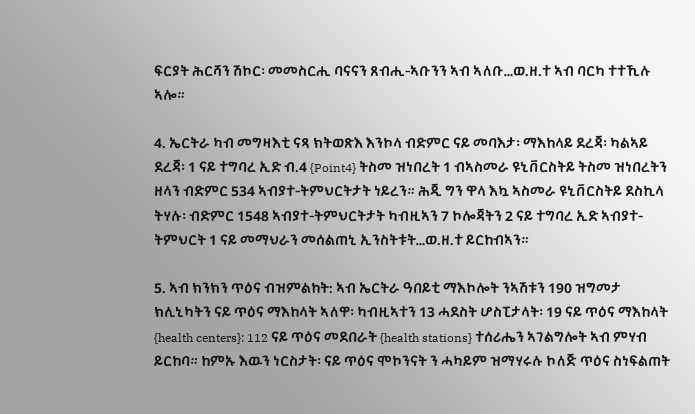ፍርያት ሕርሻን ሽኮር፡ መመስርሒ ባናናን ጸብሒ-ኣቡንን ኣብ ኣለቡ…ወ.ዘ.ተ ኣብ ባርካ ተተኺሉ ኣሎ።

4. ኤርትራ ካብ መግዛእቲ ናጻ ክትወጽእ እንኮላ ብድምር ናይ መባእታ፡ ማእከላይ ደረጃ፡ ካልኣይ ደረጃ፡ 1 ናይ ተግባረ ኢድ ብ.4 {Point4} ትስመ ዝነበረት 1 ብኣስመራ ዩኒቨርስትይ ትስመ ዝነበረትን ዘላን ብድምር 534 ኣብያተ-ትምህርትታት ነይረን። ሕጂ ግን ዋላ እኳ ኣስመራ ዩኒቨርስትይ ደስኪላ ትሃሉ፡ ብድምር 1548 ኣብያተ-ትምህርትታት ካብዚኣን 7 ኮሎጃትን 2 ናይ ተግባረ ኢድ ኣብያተ-ትምህርት 1 ናይ መማህራን መሰልጠኒ ኢንስትቱት…ወ.ዘ.ተ ይርከብኣን።

5. ኣብ ክንክን ጥዕና ብዝምልከት: ኣብ ኤርትራ ዓበይቲ ማእኮሎት ንኣሽቱን 190 ዝግመታ ክሊኒካትን ናይ ጥዕና ማእከላት ኣለዋ፡ ካብዚኣተን 13 ሓደስት ሆስፒታላት፡ 19 ናይ ጥዕና ማእከላት {health centers}: 112 ናይ ጥዕና መደበራት {health stations} ተሰሪሔን ኣገልግሎት ኣብ ምሃብ ይርከባ። ከምኡ እዉን ነርስታት፡ ናይ ጥዕና ሞኮንናት ን ሓካይም ዝማሃሩሉ ኮለጅ ጥዕና ስነፍልጠት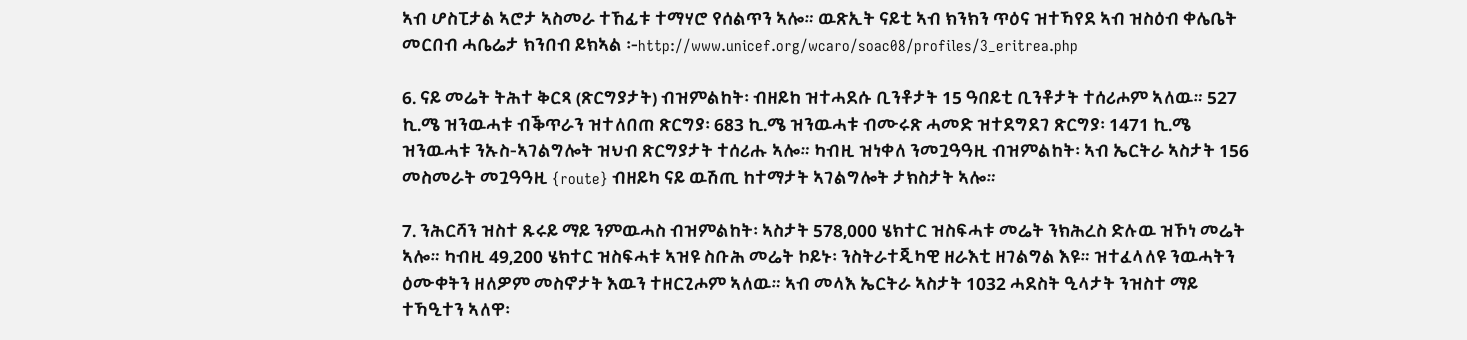ኣብ ሆስፒታል ኣሮታ ኣስመራ ተኸፊቱ ተማሃሮ የሰልጥን ኣሎ። ዉጽኢት ናይቲ ኣብ ክንክን ጥዕና ዝተኻየደ ኣብ ዝስዕብ ቀሌቤት መርበብ ሓቤሬታ ክንበብ ይክኣል ፡-http://www.unicef.org/wcaro/soac08/profiles/3_eritrea.php

6. ናይ መሬት ትሕተ ቅርጻ (ጽርግያታት) ብዝምልከት፡ ብዘይከ ዝተሓደሱ ቢንቶታት 15 ዓበይቲ ቢንቶታት ተሰሪሖም ኣለዉ። 527 ኪ.ሜ ዝንዉሓቱ ብቕጥራን ዝተለበጠ ጽርግያ፡ 683 ኪ.ሜ ዝንዉሓቱ ብሙሩጽ ሓመድ ዝተደግደገ ጽርግያ፡ 1471 ኪ.ሜ ዝንዉሓቱ ንኡስ-ኣገልግሎት ዝህብ ጽርግያታት ተሰሪሑ ኣሎ። ካብዚ ዝነቀለ ንመጓዓዓዚ ብዝምልከት፡ ኣብ ኤርትራ ኣስታት 156 መስመራት መጓዓዓዚ {route} ብዘይካ ናይ ዉሽጢ ከተማታት ኣገልግሎት ታክስታት ኣሎ።

7. ንሕርሻን ዝስተ ጹሩይ ማይ ንምዉሓስ ብዝምልከት፡ ኣስታት 578,000 ሄክተር ዝስፍሓቱ መሬት ንክሕረስ ድሉዉ ዝኾነ መሬት ኣሎ። ካብዚ 49,200 ሄክተር ዝስፍሓቱ ኣዝዩ ስቡሕ መሬት ኮይኑ፡ ንስትራተጂካዊ ዘራእቲ ዘገልግል እዩ። ዝተፈላለዩ ንዉሓትን ዕሙቀትን ዘለዎም መስኖታት እዉን ተዘርጊሖም ኣለዉ። ኣብ መላእ ኤርትራ ኣስታት 1032 ሓደስት ዒላታት ንዝስተ ማይ ተኻዒተን ኣለዋ፡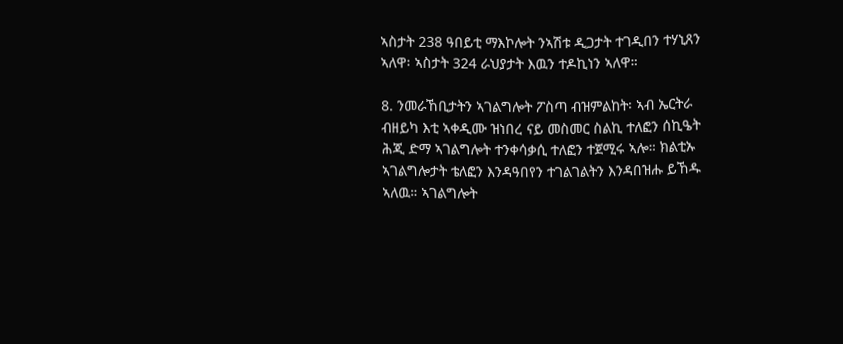ኣስታት 238 ዓበይቲ ማእኮሎት ንኣሽቱ ዲጋታት ተገዲበን ተሃኒጸን ኣለዋ፡ ኣስታት 324 ራህያታት እዉን ተዶኪነን ኣለዋ።

8. ንመራኸቢታትን ኣገልግሎት ፖስጣ ብዝምልከት፡ ኣብ ኤርትራ ብዘይካ እቲ ኣቀዲሙ ዝነበረ ናይ መስመር ስልኪ ተለፎን ሰኪዔት ሕጂ ድማ ኣገልግሎት ተንቀሳቃሲ ተለፎን ተጀሚሩ ኣሎ። ክልቲኡ ኣገልግሎታት ቴለፎን እንዳዓበየን ተገልገልትን እንዳበዝሑ ይኸዱ ኣለዉ። ኣገልግሎት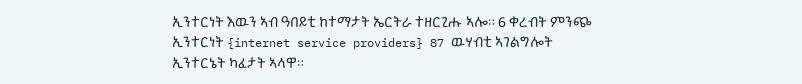ኢንተርነት እዉን ኣብ ዓበይቲ ከተማታት ኤርትራ ተዘርጊሑ ኣሎ። 6 ቀረብት ምንጭ ኢንተርነት {internet service providers} 87 ዉሃብቲ ኣገልግሎት ኢንተርኔት ካፈታት ኣላዋ።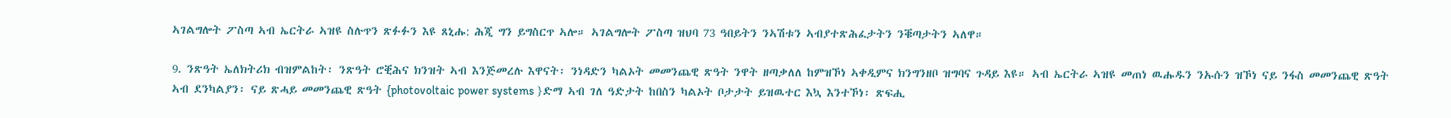ኣገልግሎት ፖስጣ ኣብ ኤርትራ ኣዝዩ ስሉጥን ጽፉፉን እዩ ጸኒሑ: ሕጂ ግን ይግስርጥ ኣሎ። ኣገልግሎት ፖስጣ ዝህባ 73 ዓበይትን ንኣሽቱን ኣብያተጽሕፈታትን ንቑጣታትን ኣለዋ።

9. ንጽዓት ኤለክትሪክ ብዝምልከት፡ ንጽዓት ሮቒሕና ክንዝት ኣብ እንጅመረሉ እዋናት፡ ንነዳድን ካልኦት መመንጨዊ ጽዓት ንዋት ዘጣቃለለ ከምዝኾነ ኣቀዲምና ክንግንዘቦ ዝግባና ጉዳይ እዩ። ኣብ ኤርትራ ኣዝዩ መጠነ ዉሑዱን ንኡሱን ዝኾነ ናይ ንፋስ መመንጨዊ ጽዓት ኣብ ደንካልያን፡ ናይ ጽሓይ መመንጨዊ ጽዓት {photovoltaic power systems }ድማ ኣብ ገለ ዓድታት ከበስን ካልኦት ቦታታት ይዝዉተር እኳ እንተኾነ፡ ጽፍሒ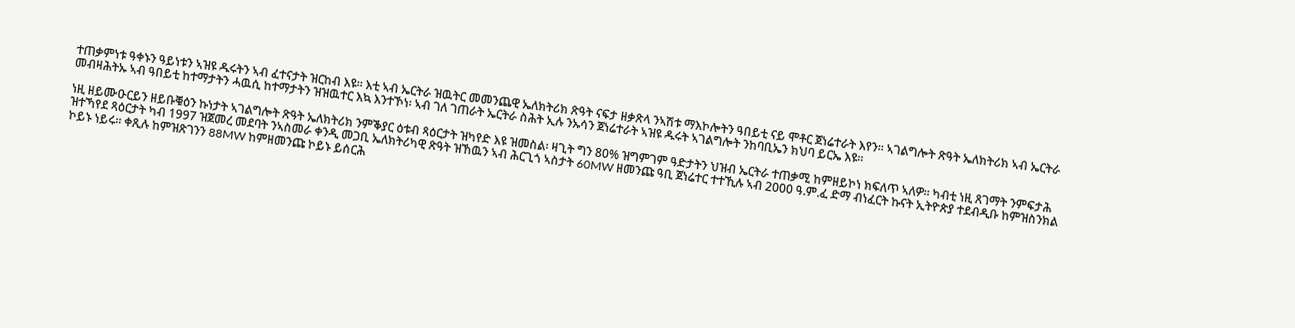ተጠቃምነቱ ዓቀኑን ዓይነቱን ኣዝዩ ዱሩትን ኣብ ፈተናታት ዝርከብ እዩ። እቲ ኣብ ኤርትራ ዝዉትር መመንጨዊ ኤለክትሪክ ጽዓት ናፍታ ዘቃጽላ ንኣሽቱ ማእኮሎትን ዓበይቲ ናይ ሞቶር ጀነሬተራት እየን። ኣገልግሎት ጽዓት ኤለክትሪክ ኣብ ኤርትራ መብዛሕትኡ ኣብ ዓበይቲ ከተማታትን ሓዉሲ ከተማታትን ዝዝዉተር እኳ እንተኾነ፡ ኣብ ገለ ገጠራት ኤርትራ ስሕት ኢሉ ንኡሳን ጀነሬተራት ኣዝዩ ዱሩት ኣገልግሎት ንከባቢኤን ክህባ ይርኤ እዩ።

ነዚ ዘይሙዑርይን ዘይቡቑዕን ኩነታት ኣገልግሎት ጽዓት ኤለክትሪክ ንምቕያር ዕቱብ ጻዕርታት ዝካየድ እዩ ዝመስል፡ ዛጊት ግን 80% ዝግምገም ዓድታትን ህዝብ ኤርትራ ተጠቃሚ ከምዘይኮነ ክፍለጥ ኣለዎ። ካብቲ ነዚ ጸገማት ንምፍታሕ ዝተኻየደ ጻዕርታት ካብ 1997 ዝጀመረ መደባት ንኣስመራ ቀንዲ መጋቢ ኤለክትሪካዊ ጽዓት ዝኸዉን ኣብ ሕርጊጎ ኣስታት 60MW ዘመንጩ ዓቢ ጀነሬተር ተተኺሉ ኣብ 2000 ዓ.ም.ፈ ድማ ብነፈርት ኩናት ኢትዮጵያ ተደብዲቡ ከምዝስንክል ኮይኑ ነይሩ። ቀጺሉ ከምዝጽገንን 88MW ከምዘመንጩ ኮይኑ ይሰርሕ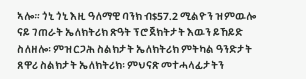ኣሎ። ጎኒ ጎኒ እዚ ዓለማዊ ባንክ ብ$57.2 ሚልዮን ዝምዉሎ ናይ ገጠራት ኤለክትሪክ ጽዓት ፕሮጀክትታት እዉን ይኸይድ ስለዘሎ፡ ምዝርጋሕ ስልክታት ኤለክትሪክ ምትካል ዓንድታት ጸዋሪ ስልክታት ኤለክትሪክ፡ ምህናጽ መተሓላፊታትን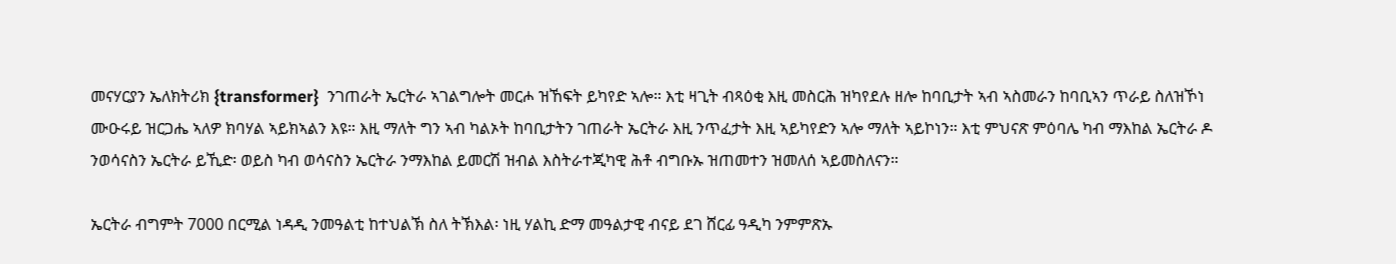መናሃርያን ኤለክትሪክ {transformer}  ንገጠራት ኤርትራ ኣገልግሎት መርሖ ዝኸፍት ይካየድ ኣሎ። እቲ ዛጊት ብጻዕቂ እዚ መስርሕ ዝካየደሉ ዘሎ ከባቢታት ኣብ ኣስመራን ከባቢኣን ጥራይ ስለዝኾነ ሙዑሩይ ዝርጋሔ ኣለዎ ክባሃል ኣይክኣልን እዩ። እዚ ማለት ግን ኣብ ካልኦት ከባቢታትን ገጠራት ኤርትራ እዚ ንጥፈታት እዚ ኣይካየድን ኣሎ ማለት ኣይኮነን። እቲ ምህናጽ ምዕባሌ ካብ ማእከል ኤርትራ ዶ ንወሳናስን ኤርትራ ይኺድ፡ ወይስ ካብ ወሳናስን ኤርትራ ንማእከል ይመርሽ ዝብል እስትራተጂካዊ ሕቶ ብግቡኡ ዝጠመተን ዝመለሰ ኣይመስለናን።

ኤርትራ ብግምት 7000 በርሚል ነዳዲ ንመዓልቲ ከተህልኽ ስለ ትኽእል፡ ነዚ ሃልኪ ድማ መዓልታዊ ብናይ ደገ ሸርፊ ዓዲካ ንምምጽኡ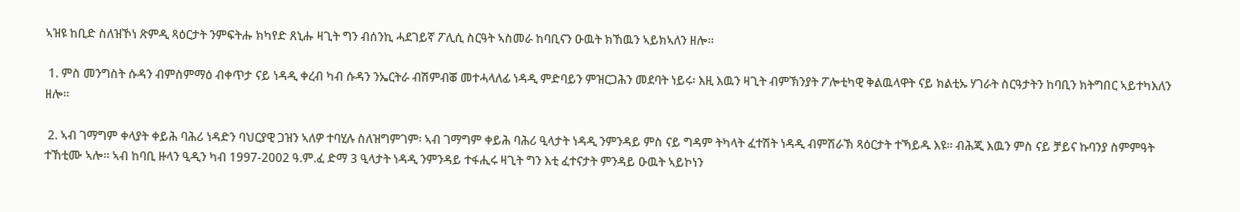ኣዝዩ ከቢድ ስለዝኾነ ጽምዲ ጻዕርታት ንምፍትሑ ክካየድ ጸኒሑ ዛጊት ግን ብሰንኪ ሓደገይኛ ፖሊሲ ስርዓት ኣስመራ ከባቢናን ዑዉት ክኸዉን ኣይክኣለን ዘሎ።

 1. ምስ መንግስት ሱዳን ብምስምማዕ ብቀጥታ ናይ ነዳዲ ቀረብ ካብ ሱዳን ንኤርትራ ብሽምብቖ መተሓላለፊ ነዳዲ ምድባይን ምዝርጋሕን መደባት ነይሩ፡ እዚ እዉን ዛጊት ብምኽንያት ፖሎቲካዊ ቅልዉላዋት ናይ ክልቲኡ ሃገራት ስርዓታትን ከባቢን ክትግበር ኣይተካእለን ዘሎ።

 2. ኣብ ገማግም ቀላያት ቀይሕ ባሕሪ ነዳድን ባህርያዊ ጋዝን ኣለዎ ተባሂሉ ስለዝግምገም፡ ኣብ ገማግም ቀይሕ ባሕሪ ዒላታት ነዳዲ ንምንዳይ ምስ ናይ ግዳም ትካላት ፈተሽት ነዳዲ ብምሽራኽ ጻዕርታት ተኻይዱ እዩ። ብሕጂ እዉን ምስ ናይ ቻይና ኩባንያ ስምምዓት ተኸቲሙ ኣሎ። ኣብ ከባቢ ዙላን ዒዲን ካብ 1997-2002 ዓ.ም.ፈ ድማ 3 ዒላታት ነዳዲ ንምንዳይ ተፋሒሩ ዛጊት ግን እቲ ፈተናታት ምንዳይ ዑዉት ኣይኮነን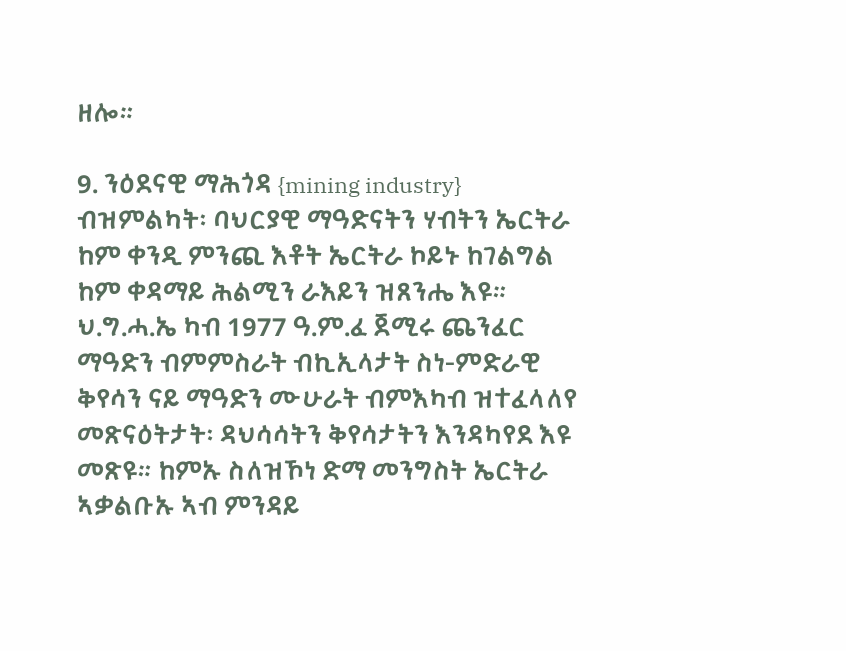ዘሎ።

9. ንዕደናዊ ማሕጎዳ {mining industry} ብዝምልካት፡ ባህርያዊ ማዓድናትን ሃብትን ኤርትራ ከም ቀንዲ ምንጪ እቶት ኤርትራ ኮይኑ ከገልግል ከም ቀዳማይ ሕልሚን ራእይን ዝጸንሔ እዩ። ህ.ግ.ሓ.ኤ ካብ 1977 ዓ.ም.ፈ ጀሚሩ ጨንፈር ማዓድን ብምምስራት ብኪኢላታት ስነ-ምድራዊ ቅየሳን ናይ ማዓድን ሙሁራት ብምእካብ ዝተፈላለየ መጽናዕትታት፡ ዳህሳሳትን ቅየሳታትን እንዳካየደ እዩ መጽዩ። ከምኡ ስለዝኾነ ድማ መንግስት ኤርትራ ኣቃልቡኡ ኣብ ምንዳይ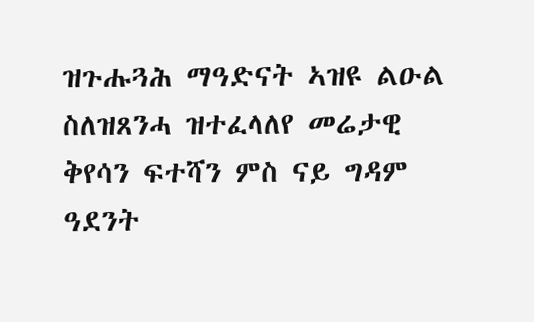ዝጉሑጓሕ ማዓድናት ኣዝዩ ልዑል ስለዝጸንሓ ዝተፈላለየ መሬታዊ ቅየሳን ፍተሻን ምስ ናይ ግዳም ዓደንት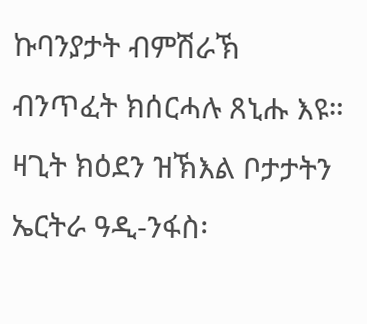ኩባንያታት ብምሽራኽ ብንጥፈት ክሰርሓሉ ጸኒሑ እዩ። ዛጊት ክዕደን ዝኽእል ቦታታትን ኤርትራ ዓዲ-ንፋስ፡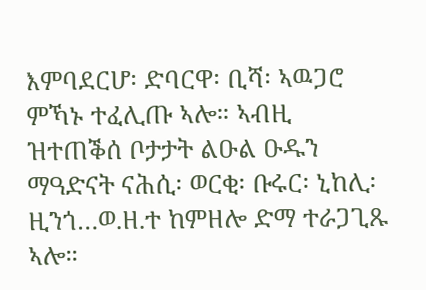እምባደርሆ፡ ድባርዋ፡ ቢሻ፡ ኣዉጋሮ ምኻኑ ተፈሊጡ ኣሎ። ኣብዚ ዝተጠቕሰ ቦታታት ልዑል ዑዱን ማዓድናት ናሕሲ፡ ወርቂ፡ ቡሩር፡ ኒከሊ፡ ዚንጎ…ወ.ዘ.ተ ከምዘሎ ድማ ተራጋጊጹ ኣሎ።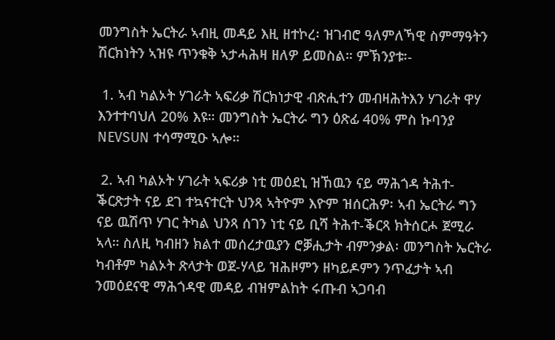መንግስት ኤርትራ ኣብዚ መዳይ እዚ ዘተኮረ፡ ዝገብሮ ዓለምለኻዊ ስምማዓትን ሽርክነትን ኣዝዩ ጥንቁቅ ኣታሓሕዛ ዘለዎ ይመስል። ምኽንያቱ፡-

 1. ኣብ ካልኦት ሃገራት ኣፍሪቃ ሽርክነታዊ ብጽሒተን መብዛሕትእን ሃገራት ዋሃ እንተተባህለ 20% እዩ። መንግስት ኤርትራ ግን ዕጽፊ 40% ምስ ኩባንያ NEVSUN ተሳማሚዑ ኣሎ።

 2. ኣብ ካልኦት ሃገራት ኣፍሪቃ ነቲ መዕደኒ ዝኸዉን ናይ ማሕጎዳ ትሕተ-ቕርጽታት ናይ ደገ ተኳናተርት ህንጻ ኣትዮም እዮም ዝሰርሕዎ፡ ኣብ ኤርትራ ግን ናይ ዉሽጥ ሃገር ትካል ህንጻ ሰገን ነቲ ናይ ቢሻ ትሕተ-ቕርጻ ክትሰርሖ ጀሚራ ኣላ። ስለዚ ካብዘን ክልተ መሰረታዉያን ሮቓሒታት ብምንቃል፡ መንግስት ኤርትራ ካብቶም ካልኦት ጽላታት ወጀ-ሃላይ ዝሕዞምን ዘካይዶምን ንጥፈታት ኣብ ንመዕደናዊ ማሕጎዳዊ መዳይ ብዝምልከት ሩጡብ ኣጋባብ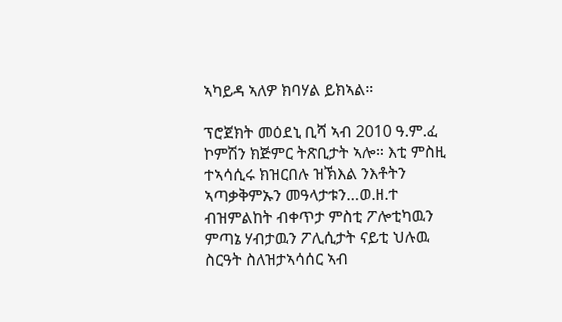ኣካይዳ ኣለዎ ክባሃል ይክኣል።

ፕሮጀክት መዕደኒ ቢሻ ኣብ 2010 ዓ.ም.ፈ ኮምሽን ክጅምር ትጽቢታት ኣሎ። እቲ ምስዚ ተኣሳሲሩ ክዝርበሉ ዝኽእል ንእቶትን ኣጣቃቅምኡን መዓላታቱን…ወ.ዘ.ተ ብዝምልከት ብቀጥታ ምስቲ ፖሎቲካዉን ምጣኔ ሃብታዉን ፖሊሲታት ናይቲ ህሉዉ ስርዓት ስለዝታኣሳሰር ኣብ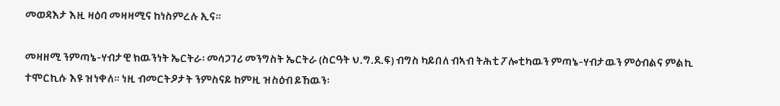መወዳእታ እዚ ዛዕባ መዛዛሚና ከነስምረሉ ኢና።

መዛዘሚ ንምጣኔ-ሃብታዊ ክዉንነት ኤርትራ፡ መሳጋገሪ መንግስት ኤርትራ (ስርዓት ህ.ግ.ደ.ፍ) ብግስ ካይበለ ብኣብ ትሕቲ ፖሎቲካዉን ምጣኔ-ሃብታዉን ምዕብልና ምልኪ ተሞርኪሱ እዩ ዝነቀለ። ነዚ ብመርትዖታት ንምስናይ ከምዚ ዝስዕብ ይኸዉን፡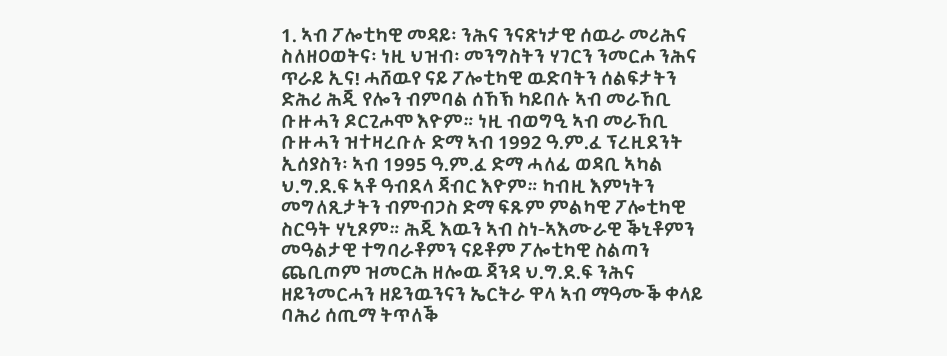1. ኣብ ፖሎቲካዊ መዳይ፡ ንሕና ንናጽነታዊ ሰዉራ መሪሕና ስለዘዐወትና፡ ነዚ ህዝብ፡ መንግስትን ሃገርን ንመርሖ ንሕና ጥራይ ኢና! ሓሸዉየ ናይ ፖሎቲካዊ ዉድባትን ሰልፍታትን ድሕሪ ሕጂ የሎን ብምባል ሰኸኽ ካይበሉ ኣብ መራኸቢ ቡዙሓን ዶርጊሖሞ እዮም። ነዚ ብወግዒ ኣብ መራኸቢ ቡዙሓን ዝተዛረቡሉ ድማ ኣብ 1992 ዓ.ም.ፈ ፕረዚደንት ኢሰያስን፡ ኣብ 1995 ዓ.ም.ፈ ድማ ሓለፊ ወዳቢ ኣካል ህ.ግ.ደ.ፍ ኣቶ ዓብደላ ጃብር እዮም። ካብዚ እምነትን መግለጺታትን ብምብጋስ ድማ ፍጹም ምልካዊ ፖሎቲካዊ ስርዓት ሃኒጾም። ሕጂ እዉን ኣብ ስነ-ኣእሙራዊ ቕኒቶምን መዓልታዊ ተግባራቶምን ናይቶም ፖሎቲካዊ ስልጣን ጨቢጦም ዝመርሕ ዘሎዉ ጃንዳ ህ.ግ.ደ.ፍ ንሕና ዘይንመርሓን ዘይንዉንናን ኤርትራ ዋላ ኣብ ማዓሙቕ ቀላይ ባሕሪ ሰጢማ ትጥለቕ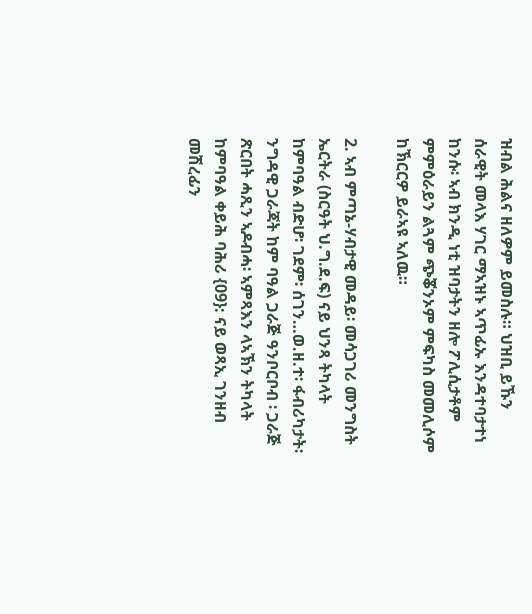ዝብል ሕልና ዘለዎም ይመስሉ። ህዝቢ ይኹን ሰራዊት መላእ ሃገር ማኣዝኑ ኣጥፊኡ እንዳተባታተነ ከንሱ፡ ኣብ ክንዲ ነቲ ዝባታትን ዘሎ ፖሊሲታቶም ምምዕራይን ልጓም ጭቖንኦም ምፍካስ መመሊሶም ከኽርርዎ ይራኣዩ ኣለዉ።

2. ኣብ ምጣኔ-ሃብታዊ መዳይ፡ መሳጋገሪ መንግስት ኤርትራ (ስርዓት ህ.ግ.ደ.ፍ) ናይ ህንጻ ትካላት ከምባዓል ብድሆ፡ ገደም፡ ሰገን…ወ.ዘ.ተ፡ ፋብሪካታት፡ ንግዳዊ ጋራጃት ከም ባዓል ጋራጅ ዓንቦርቦብ ፡ ጋራጅ ጽርበት ሓጺን ኣዶብሓ፡ ኣምጻእን ላኣኽን ትካላት ከምባዓል ቀይሕ ባሕሪ {09}: ናይ ወጻኢ ገንዘብ መሽረፊን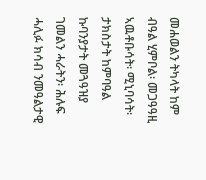መሐወልን ትካላት ከም ብዓል ሂምቦል፡ መጋዓዓዚ ኣዉቶቡሳት፡ ሚኒባሳት፡ ታክስታት ከምባዓል ኩባንያታት መጓዓዝያ ገመልን ሓራትን፡ ሕሉፍ ሓሊፉ ክሳብ ንመዓልታዊ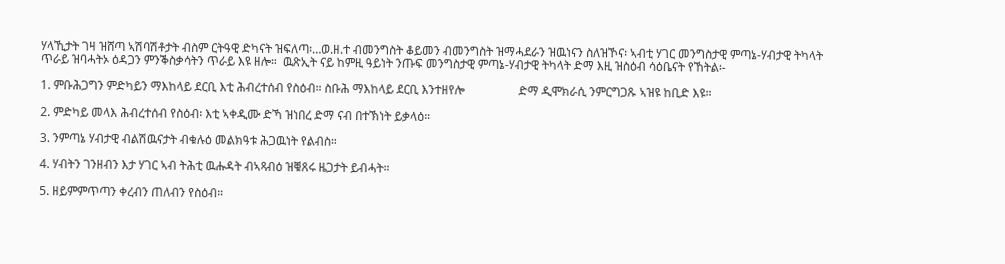ሃላኺታት ገዛ ዝሸጣ ኣሽባሽቶታት ብስም ርትዓዊ ድካናት ዝፍለጣ፡…ወ.ዘ.ተ ብመንግስት ቆይመን ብመንግስት ዝማሓደራን ዝዉነናን ስለዝኾና፡ ኣብቲ ሃገር መንግስታዊ ምጣኔ-ሃብታዊ ትካላት ጥራይ ዝባሓትኦ ዕዳጋን ምንቕስቃሳትን ጥራይ እዩ ዘሎ።  ዉጽኢት ናይ ከምዚ ዓይነት ንጡፍ መንግስታዊ ምጣኔ-ሃብታዊ ትካላት ድማ እዚ ዝስዕብ ሳዕቤናት የኸትል፡-

1. ምቡሕጋግን ምድካይን ማእከላይ ደርቢ እቲ ሕብረተሰብ የስዕብ። ስቡሕ ማእከላይ ደርቢ እንተዘየሎ                  ድማ ዲሞክራሲ ንምርግጋጹ ኣዝዩ ከቢድ እዩ።

2. ምድካይ መላእ ሕብረተሰብ የስዕብ፡ እቲ ኣቀዲሙ ድኻ ዝነበረ ድማ ናብ በተኽነት ይቃላዕ።

3. ንምጣኔ ሃብታዊ ብልሽዉናታት ብቁሉዕ መልክዓቱ ሕጋዉነት የልብስ።

4. ሃብትን ገንዘብን እታ ሃገር ኣብ ትሕቲ ዉሑዳት ብኣጻብዕ ዝቑጸሩ ዜጋታት ይብሓት።

5. ዘይምምጥጣን ቀረብን ጠለብን የስዕብ።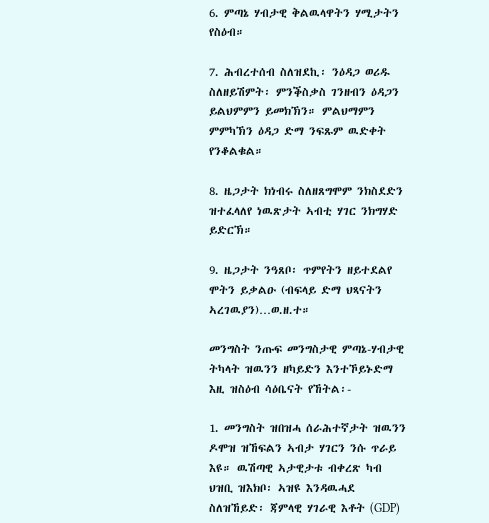6. ምጣኔ ሃብታዊ ቅልዉላዋትን ሃሚታትን የስዕብ።

7. ሕብረተሰብ ስለዝደኪ፡ ንዕዳጋ ወሪዱ ስለዘይሽምት፡ ምንቕስቃስ ገንዘብን ዕዳጋን ይልህምምን ይመክኽን። ምልህማምን ምምካኽን ዕዳጋ ድማ ንፍጹም ዉድቀት የንቆልቁል።

8. ዜጋታት ክነብሩ ስለዘጸግሞም ንክስደድን ዝተፈላለየ ነዉጽታት ኣብቲ ሃገር ንክግሃድ ይድርኽ።

9. ዜጋታት ንዓጸቦ፡ ጥምየትን ዘይተደልየ ሞትን ይቃልዑ (ብፍላይ ድማ ህጻናትን ኣረገዉያን)…ወ.ዘ.ተ።

መንግስት ንጡፍ መንግስታዊ ምጣኔ-ሃብታዊ ትካላት ዝዉንን ዘካይድን እንተኾይኑድማ እዚ ዝስዕብ ሳዕቤናት የኸትል፡-

1. መንግስት ዝበዝሓ ሰራሕተኛታት ዝዉንን ዶሞዝ ዝኸፍልን ኣብታ ሃገርን ንሱ ጥራይ እዩ። ዉሽጣዊ ኣታዊታቱ ብቀረጽ ካብ ህዝቢ ዝእክቦ፡ ኣዝዩ እንዳዉሓደ ስለዝኸይድ፡ ጃምላዊ ሃገራዊ እቶት (GDP)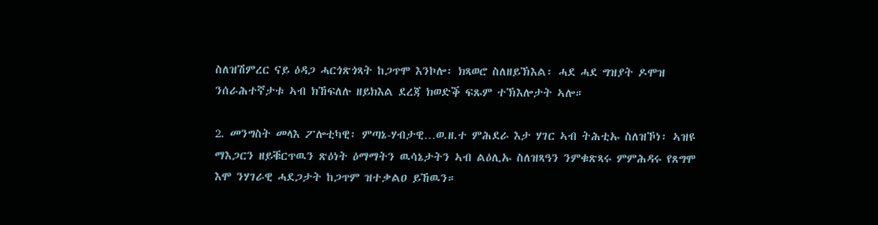ስለዝሽምረር ናይ ዕዳጋ ሓርጎጽጎጻት ከጋጥሞ እንኮሎ፡ ክጻወሮ ስለዘይኽእል፡ ሓደ ሓደ ግዝያት ዶሞዝ ንሰራሕተኛታቱ ኣብ ክኸፍለሉ ዘይክእል ደረጃ ክወድቕ ፍጹም ተኽእሎታት ኣሎ።

2. መንግስት መላእ ፖሎቲካዊ፡ ምጣኔ-ሃብታዊ…ወ.ዘ.ተ ምሕደራ እታ ሃገር ኣብ ትሕቲኡ ስለዝኾነ፡ ኣዝዩ ማእጋርን ዘይቑርጥዉን ጽዕነት ዕማማትን ዉሳኔታትን ኣብ ልዕሊኡ ስለዝጻዓን ንምቁጽጻሩ ምምሕዳሩ የጸግሞ እሞ ንሃገራዊ ሓደጋታት ከጋጥም ዝተቃልዐ ይኸዉን።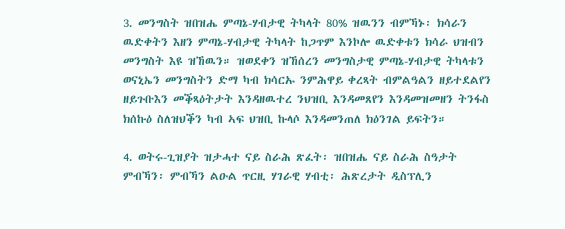3. መንግስት ዝበዝሔ ምጣኔ-ሃብታዊ ትካላት 80% ዝዉንን ብምኻኑ፡ ክሳራን ዉድቀትን እዘን ምጣኔ-ሃብታዊ ትካላት ከጋጥም እንኮሎ ዉድቀቱን ክሳራ ህዝብን መንግስት እዩ ዝኸዉን። ዝወደቀን ዝኸሰረን መንግስታዊ ምጣኔ-ሃብታዊ ትካላቱን ወናኒኤን መንግስትን ድማ ካብ ክሳርኡ ንምሕዋይ ቀረጻት ብምልዓልን ዘይተደልየን ዘይጉቡእን መቕጻዕትታት እንዳዘዉተረ ንህዝቢ እንዳመጸየን እንዳመዝመዘን ትንፋስ ክሰኩዕ ስለዝህቕን ካብ ኣፍ ህዝቢ ኩላሶ እንዳመንጠለ ክዕንገል ይፍትን።

4. ወትሩ-ጊዝያት ዝታሓተ ናይ ስራሕ ጽፈት፡ ዝበዝሔ ናይ ስራሕ ስዓታት ምብኻን፡ ምብኻን ልዑል ጥርዚ ሃገራዊ ሃብቲ፡ ሕጽረታት ዲስፕሊን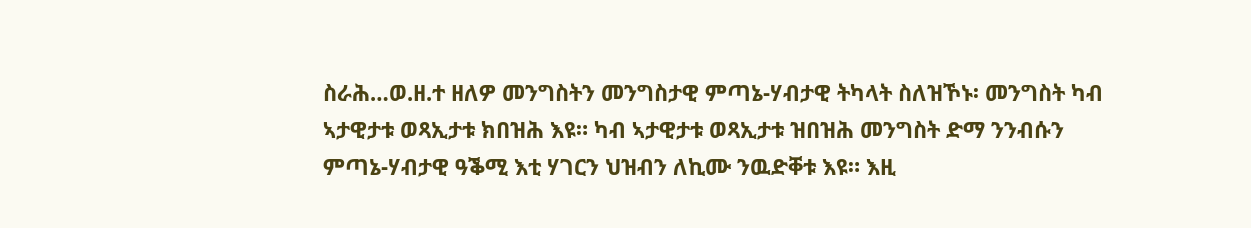ስራሕ…ወ.ዘ.ተ ዘለዎ መንግስትን መንግስታዊ ምጣኔ-ሃብታዊ ትካላት ስለዝኾኑ፡ መንግስት ካብ ኣታዊታቱ ወጻኢታቱ ክበዝሕ እዩ። ካብ ኣታዊታቱ ወጻኢታቱ ዝበዝሕ መንግስት ድማ ንንብሱን ምጣኔ-ሃብታዊ ዓቕሚ እቲ ሃገርን ህዝብን ለኪሙ ንዉድቐቱ እዩ። እዚ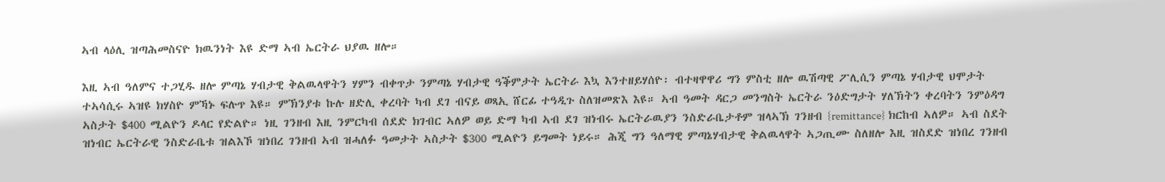ኣብ ላዕሊ ዝጣሕመስናዮ ክዉንነት እዩ ድማ ኣብ ኤርትራ ህያዉ ዘሎ።

እዚ ኣብ ዓለምና ተጋሂዱ ዘሎ ምጣኔ ሃብታዊ ቅልዉላዋትን ሃምን ብቀጥታ ንምጣኔ ሃብታዊ ዓቕምታት ኤርትራ እኳ እንተዘይሃሰዮ፡ ብተዛዋዋሪ ግን ምስቲ ዘሎ ዉሽጣዊ ፖሊሲን ምጣኔ ሃብታዊ ህሞታት ተኣሳሲሩ ኣዝዩ ክሃስዮ ምኻኑ ፍሉጥ እዩ። ምኽንያቱ ኩሉ ዘድሊ ቀረባት ካብ ደገ ብናይ ወጻኢ ሸርፊ ተዓዲጉ ስለዝመጽእ እዩ። ኣብ ዓመት ዳርጋ መንግስት ኤርትራ ንዕድግታት ሃለኽትን ቀረባትን ንምዕዳግ ኣስታት $400 ሚልዮን ዶላር የድልዮ። ነዚ ገንዘብ እዚ ንምርካብ ሰደድ ክገብር ኣለዎ ወይ ድማ ካብ ኣብ ደገ ዝነብሩ ኤርትራዉያን ንስድራቤታቶም ዝላኣኽ ገንዘብ {remittance} ክርከብ ኣለዎ። ኣብ ስደት ዝነብር ኤርትራዊ ንስድራቤቱ ዝልእኾ ዝነበረ ገንዘብ ኣብ ዝሓለፉ ዓመታት ኣስታት $300 ሚልዮን ይግመት ነይሩ። ሕጂ ግን ዓለማዊ ምጣኔሃብታዊ ቅልዉላዋት ኣጋጢሙ ስለዘሎ እዚ ዝስደድ ዝነበረ ገንዘብ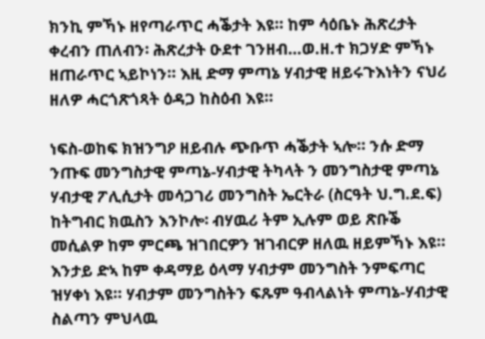ክንኪ ምኻኑ ዘየጣራጥር ሓቕታት እዩ። ከም ሳዕቤኑ ሕጽረታት ቀረብን ጠለብን፡ ሕጽረታት ዑደተ ገንዘብ…ወ.ዘ.ተ ክጋሃድ ምኻኑ ዘጠራጥር ኣይኮነን። እዚ ድማ ምጣኔ ሃብታዊ ዘይሩጉእነትን ናህሪ ዘለዎ ሓርጎጽጎጻት ዕዳጋ ከስዕብ እዩ።

ነፍስ-ወከፍ ክዝንግዖ ዘይብሉ ጭቡጥ ሓቕታት ኣሎ። ንሱ ድማ ንጡፍ መንግስታዊ ምጣኔ-ሃብታዊ ትካላት ን መንግስታዊ ምጣኔ ሃብታዊ ፖሊሲታት መሳጋገሪ መንግስት ኤርትራ (ስርዓት ህ.ግ.ደ.ፍ) ከትግብር ክዉስን እንኮሎ፡ ብሃዉሪ ትም ኢሉም ወይ ጽቡቕ መሲልዎ ከም ምርጫ ዝገበርዎን ዝገብርዎ ዘለዉ ዘይምኻኑ እዩ። እንታይ ድኣ ከም ቀዳማይ ዕላማ ሃብታም መንግስት ንምፍጣር ዝሃቀነ እዩ። ሃብታም መንግስትን ፍጹም ዓብላልነት ምጣኔ-ሃብታዊ ስልጣን ምህላዉ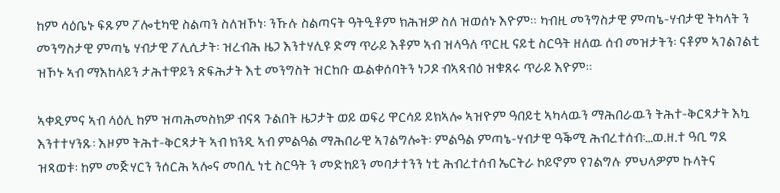ከም ሳዕቤኑ ፍጹም ፖሎቲካዊ ስልጣን ስለዝኾነ፡ ንኹሉ ስልጣናት ዓትዒቶም ክሕዝዎ ስለ ዝወሰኑ እዮም። ካብዚ መንግስታዊ ምጣኔ-ሃብታዊ ትካላት ን መንግስታዊ ምጣኔ ሃብታዊ ፖሊሲታት፡ ዝረብሕ ዜጋ እንተሃሊዩ ድማ ጥራይ እቶም ኣብ ዝላዓለ ጥርዚ ናይቲ ስርዓት ዘለዉ ሰብ መዝታትን፡ ናቶም ኣገልገልቲ ዝኾኑ ኣብ ማእከላይን ታሕተዋይን ጽፍሕታት እቲ መንግስት ዝርከቡ ዉልቀሰባትን ነጋዶ ብኣጻብዕ ዝቁጸሩ ጥራይ እዮም።

ኣቀዲምና ኣብ ላዕሊ ከም ዝጣሕመስክዎ ብናጻ ጉልበት ዜጋታት ወይ ወፍሪ ዋርሳይ ይክኣሎ ኣዝዮም ዓበይቲ ኣካላዉን ማሕበራዉን ትሕተ-ቅርጻታት እኳ እንተተሃንጹ፡ እዞም ትሕተ-ቅርጻታት ኣብ ክንዲ ኣብ ምልዓል ማሕበራዊ ኣገልግሎት፡ ምልዓል ምጣኔ-ሃብታዊ ዓቕሚ ሕብረተሰብ፡…ወ.ዘ.ተ ዓቢ ግደ ዝጻወቱ፡ ከም መጅሃርን ንሰርሕ ኣሎና መበሊ ነቲ ስርዓት ን መድከይን መባታተንን ነቲ ሕብረተሰብ ኤርትራ ኮይኖም የገልግሉ ምህላዎም ኩላትና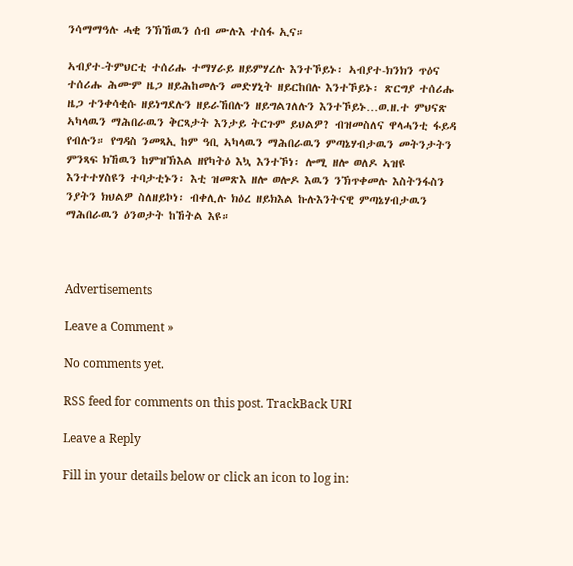ንሳማማዓሉ ሓቂ ንኽኸዉን ሰብ ሙሉእ ተስፋ ኢና።

ኣብያተ-ትምህርቲ ተሰሪሑ ተማሃራይ ዘይምሃረሉ እንተኾይኑ፡ ኣብያተ-ክንክን ጥዕና ተሰሪሑ ሕሙም ዜጋ ዘይሕከመሉን መድሃኒት ዘይርከበሉ እንተኾይኑ፡ ጽርግያ ተሰሪሑ ዜጋ ተንቀሳቂሱ ዘይነግደሉን ዘይራኸበሉን ዘይግልገለሉን እንተኾይኑ…ወ.ዘ.ተ ምህናጽ ኣካላዉን ማሕበራዉን ቅርጻታት እንታይ ትርጉም ይህልዎ? ብዝመስለና ዋላሓንቲ ፋይዳ የብሉን። የግዳስ ንመጻኢ ከም ዓቢ ኣካላዉን ማሕበራዉን ምጣኔሃብታዉን መትንታትን ምንጻፍ ክኸዉን ከምዝኽእል ዘየካትዕ እኳ እንተኾነ፡ ሎሚ ዘሎ ወለዶ ኣዝዩ እንተተሃስዩን ተባታቲኑን፡ እቲ ዝመጽእ ዘሎ ወሎዶ እዉን ንኽጥቀመሉ እስትንፋስን ንያትን ክህልዎ ስለዘይኮነ፡ ብቀሊሉ ክዕረ ዘይክእል ኩሉእንትናዊ ምጣኔሃብታዉን ማሕበራዉን ዕንወታት ከኸትል እዩ።



Advertisements

Leave a Comment »

No comments yet.

RSS feed for comments on this post. TrackBack URI

Leave a Reply

Fill in your details below or click an icon to log in: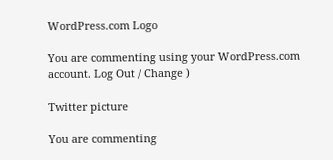WordPress.com Logo

You are commenting using your WordPress.com account. Log Out / Change )

Twitter picture

You are commenting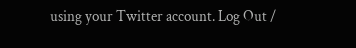using your Twitter account. Log Out /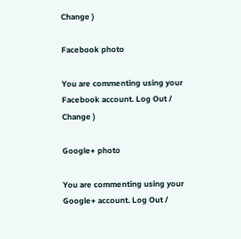Change )

Facebook photo

You are commenting using your Facebook account. Log Out / Change )

Google+ photo

You are commenting using your Google+ account. Log Out /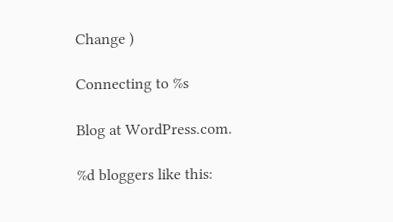Change )

Connecting to %s

Blog at WordPress.com.

%d bloggers like this: